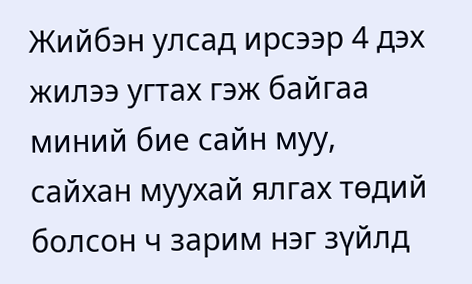Жийбэн улсад ирсээр 4 дэх жилээ угтах гэж байгаа миний бие сайн муу, сайхан муухай ялгах төдий болсон ч зарим нэг зүйлд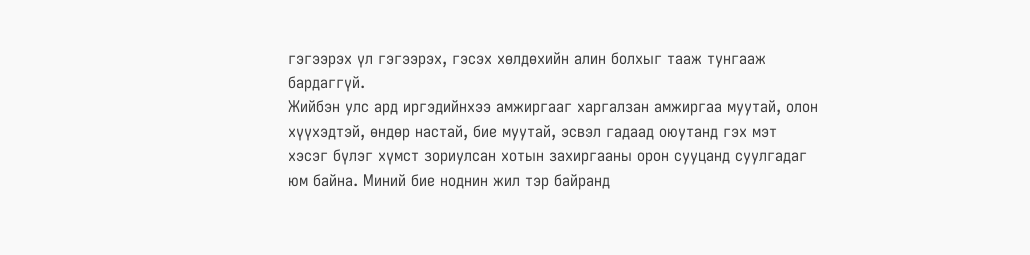гэгээрэх үл гэгээрэх, гэсэх хөлдөхийн алин болхыг тааж тунгааж бардаггүй.
Жийбэн улс ард иргэдийнхээ амжиргааг харгалзан амжиргаа муутай, олон хүүхэдтэй, өндөр настай, бие муутай, эсвэл гадаад оюутанд гэх мэт хэсэг бүлэг хүмст зориулсан хотын захиргааны орон сууцанд суулгадаг юм байна. Миний бие ноднин жил тэр байранд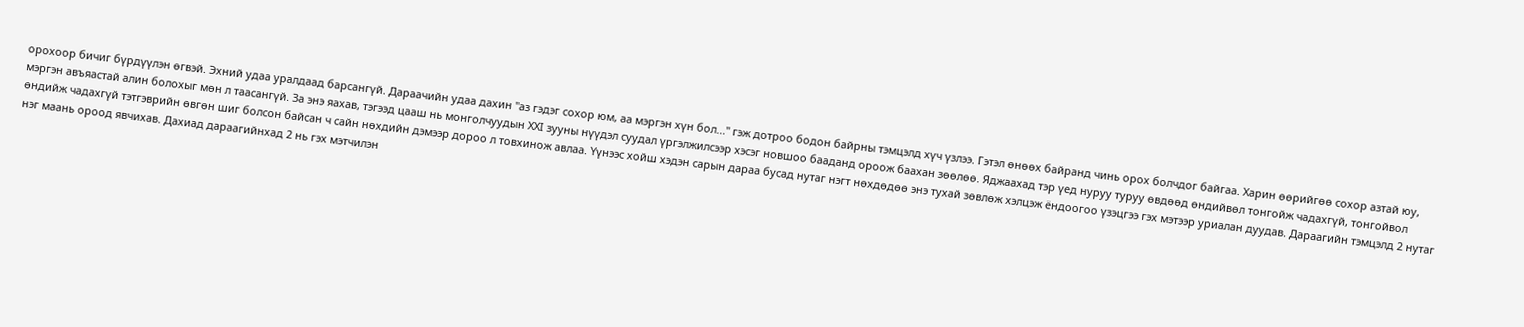орохоор бичиг бүрдүүлэн өгвэй. Эхний удаа уралдаад барсангүй. Дараачийн удаа дахин "аз гэдэг сохор юм, аа мэргэн хүн бол..." гэж дотроо бодон байрны тэмцэлд хүч үзлээ. Гэтэл өнөөх байранд чинь орох болчдог байгаа. Харин өөрийгөө сохор азтай юу, мэргэн авъяастай алин болохыг мөн л таасангүй. За энэ яахав, тэгээд цааш нь монголчуудын ХХI зууны нүүдэл суудал үргэлжилсээр хэсэг новшоо бааданд ороож баахан зөөлөө. Яджаахад тэр үед нуруу туруу өвдөөд өндийвөл тонгойж чадахгүй, тонгойвол өндийж чадахгүй тэтгэврийн өвгөн шиг болсон байсан ч сайн нөхдийн дэмээр дороо л товхинож авлаа. Үүнээс хойш хэдэн сарын дараа бусад нутаг нэгт нөхдөдөө энэ тухай зөвлөж хэлцэж ёндоогоо үзэцгээ гэх мэтээр уриалан дуудав. Дараагийн тэмцэлд 2 нутаг нэг маань ороод явчихав. Дахиад дараагийнхад 2 нь гэх мэтчилэн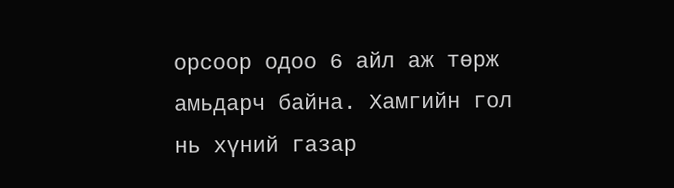орсоор одоо 6 айл аж төрж амьдарч байна. Хамгийн гол нь хүний газар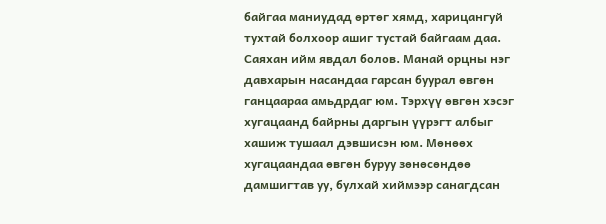байгаа маниудад өртөг хямд, харицангуй тухтай болхоор ашиг тустай байгаам даа.
Саяхан ийм явдал болов. Манай орцны нэг давхарын насандаа гарсан буурал өвгөн ганцаараа амьдрдаг юм. Тэрхүү өвгөн хэсэг хугацаанд байрны даргын үүрэгт албыг хашиж тушаал дэвшисэн юм. Мөнөөх хугацаандаа өвгөн буруу зөнөсөндөө дамшигтав уу, булхай хиймээр санагдсан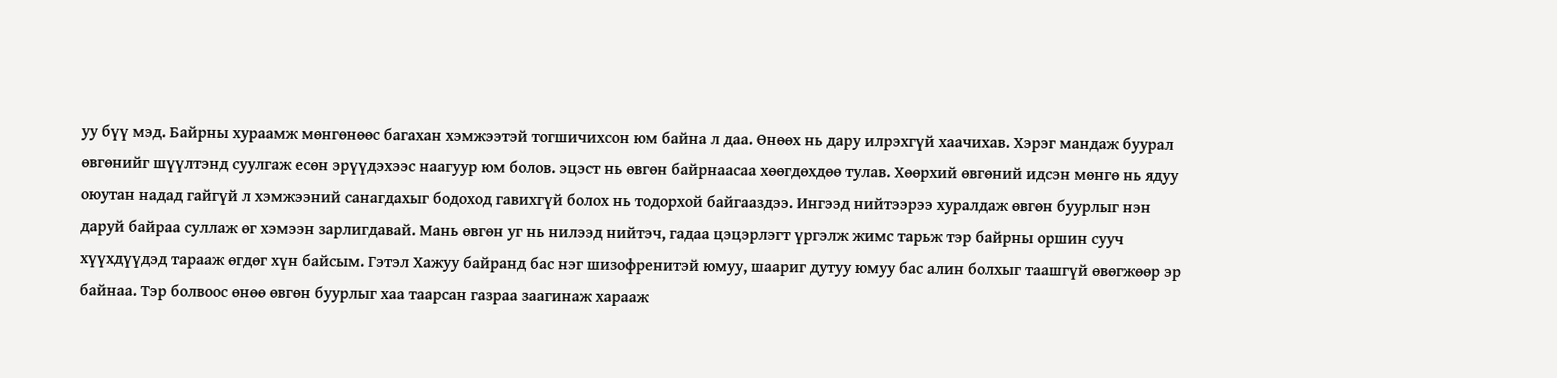уу бүү мэд. Байрны хураамж мөнгөнөөс багахан хэмжээтэй тогшичихсон юм байна л даа. Өнөөх нь дару илрэхгүй хаачихав. Хэрэг мандаж буурал өвгөнийг шүүлтэнд суулгаж есөн эрүүдэхээс наагуур юм болов. эцэст нь өвгөн байрнаасаа хөөгдөхдөө тулав. Хөөрхий өвгөний идсэн мөнгө нь ядуу оюутан надад гайгүй л хэмжээний санагдахыг бодоход гавихгүй болох нь тодорхой байгааздээ. Ингээд нийтээрээ хуралдаж өвгөн буурлыг нэн даруй байраа суллаж өг хэмээн зарлигдавай. Мань өвгөн уг нь нилээд нийтэч, гадаа цэцэрлэгт үргэлж жимс тарьж тэр байрны оршин сууч хүүхдүүдэд тарааж өгдөг хүн байсым. Гэтэл Хажуу байранд бас нэг шизофренитэй юмуу, шаариг дутуу юмуу бас алин болхыг таашгүй өвөгжөөр эр байнаа. Тэр болвоос өнөө өвгөн буурлыг хаа таарсан газраа заагинаж харааж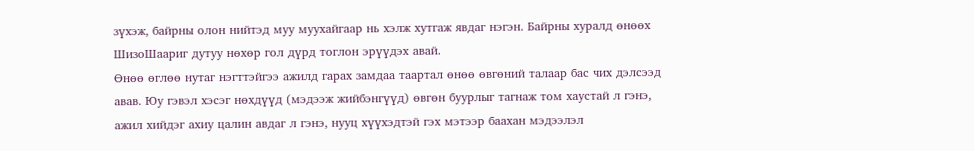зүхэж, байрны олон нийтэд муу муухайгаар нь хэлж хутгаж явдаг нэгэн. Байрны хуралд өнөөх ШизоШаариг дутуу нөхөр гол дүрд тоглон эрүүдэх авай.
Өнөө өглөө нутаг нэгттэйгээ ажилд гарах замдаа таартал өнөө өвгөний талаар бас чих дэлсээд авав. Юу гэвэл хэсэг нөхдүүд (мэдээж жийбэнгүүд) өвгөн буурлыг тагнаж том хаустай л гэнэ, ажил хийдэг ахиу цалин авдаг л гэнэ, нууц хүүхэдтэй гэх мэтээр баахан мэдээлэл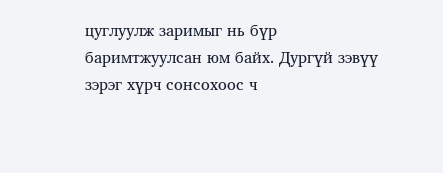цуглуулж заримыг нь бүр баримтжуулсан юм байх. Дургүй зэвүү зэрэг хүрч сонсохоос ч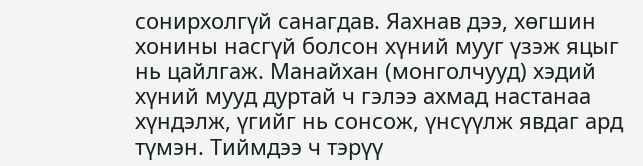сонирхолгүй санагдав. Яахнав дээ, хөгшин хонины насгүй болсон хүний мууг үзэж яцыг нь цайлгаж. Манайхан (монголчууд) хэдий хүний мууд дуртай ч гэлээ ахмад настанаа хүндэлж, үгийг нь сонсож, үнсүүлж явдаг ард түмэн. Тиймдээ ч тэрүү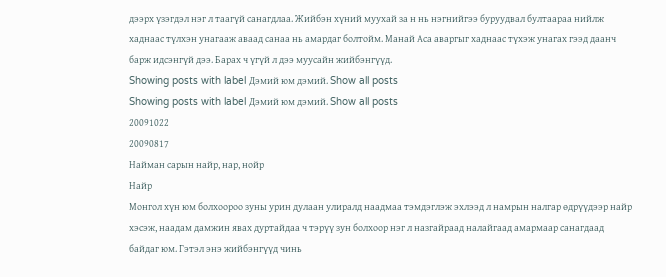дээрх үзэгдэл нэг л таагүй санагдлаа. Жийбэн хүний муухай за н нь нэгнийгээ буруудвал бултаараа нийлж хаднаас түлхэн унагааж аваад санаа нь амардаг болтойм. Манай Аса аваргыг хаднаас түхэж унагах гээд даанч барж идсэнгүй дээ. Барах ч үгүй л дээ муусайн жийбэнгүүд.
Showing posts with label Дэмий юм дэмий. Show all posts
Showing posts with label Дэмий юм дэмий. Show all posts
20091022
20090817
Найман сарын найр, нар, нойр
Найр
Монгол хүн юм болхоороо зуны урин дулаан улиралд наадмаа тэмдэглэж эхлээд л намрын налгар өдрүүдээр найр хэсэж, наадам дамжин явах дуртайдаа ч тэрүү зун болхоор нэг л назгайраад налайгаад амармаар санагдаад байдаг юм. Гэтэл энэ жийбэнгүүд чинь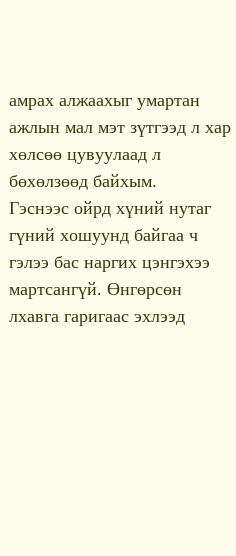амрах алжаахыг умартан ажлын мал мэт зүтгээд л хар хөлсөө цувуулаад л бөхөлзөөд байхым.
Гэснээс ойрд хүний нутаг гүний хошуунд байгаа ч гэлээ бас наргих цэнгэхээ мартсангүй. Өнгөрсөн лхавга гаригаас эхлээд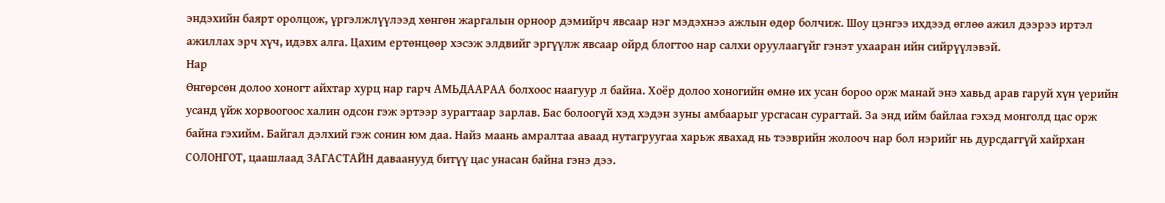эндэхийн баярт оролцож, үргэлжлүүлээд хөнгөн жаргалын орноор дэмийрч явсаар нэг мэдэхнээ ажлын өдөр болчиж. Шоу цэнгээ ихдээд өглөө ажил дээрээ иртэл ажиллах эрч хүч, идэвх алга. Цахим ертөнцөөр хэсэж элдвийг эргүүлж явсаар ойрд блогтоо нар салхи оруулаагүйг гэнэт ухааран ийн сийрүүлэвэй.
Нар
Өнгөрсөн долоо хоногт айхтар хурц нар гарч АМЬДААРАА болхоос наагуур л байна. Хоёр долоо хоногийн өмнө их усан бороо орж манай энэ хавьд арав гаруй хүн үерийн усанд үйж хорвоогоос халин одсон гэж эртээр зурагтаар зарлав. Бас болоогүй хэд хэдэн зуны амбаарыг урсгасан сурагтай. За энд ийм байлаа гэхэд монголд цас орж байна гэхийм. Байгал дэлхий гэж сонин юм даа. Найз маань амралтаа аваад нутагруугаа харьж явахад нь тээврийн жолооч нар бол нэрийг нь дурсдаггүй хайрхан СОЛОНГОТ, цаашлаад ЗАГАСТАЙН даваанууд битүү цас унасан байна гэнэ дээ.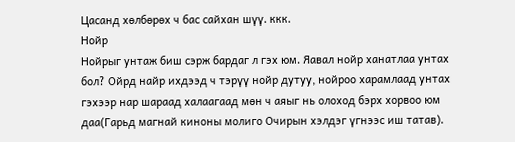Цасанд хөлбөрөх ч бас сайхан шүү. ккк.
Нойр
Нойрыг унтаж биш сэрж бардаг л гэх юм. Яавал нойр ханатлаа унтах бол? Ойрд найр ихдээд ч тэрүү нойр дутуу, нойроо харамлаад унтах гэхээр нар шараад халаагаад мөн ч аяыг нь олоход бэрх хорвоо юм даа(Гарьд магнай киноны молиго Очирын хэлдэг үгнээс иш татав).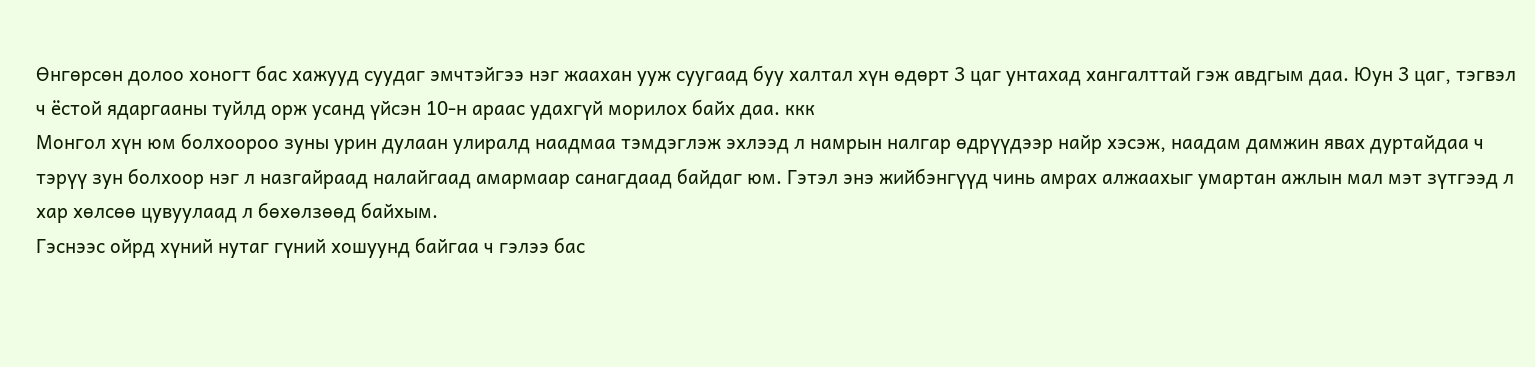Өнгөрсөн долоо хоногт бас хажууд суудаг эмчтэйгээ нэг жаахан ууж суугаад буу халтал хүн өдөрт 3 цаг унтахад хангалттай гэж авдгым даа. Юун 3 цаг, тэгвэл ч ёстой ядаргааны туйлд орж усанд үйсэн 10-н араас удахгүй морилох байх даа. ккк
Монгол хүн юм болхоороо зуны урин дулаан улиралд наадмаа тэмдэглэж эхлээд л намрын налгар өдрүүдээр найр хэсэж, наадам дамжин явах дуртайдаа ч тэрүү зун болхоор нэг л назгайраад налайгаад амармаар санагдаад байдаг юм. Гэтэл энэ жийбэнгүүд чинь амрах алжаахыг умартан ажлын мал мэт зүтгээд л хар хөлсөө цувуулаад л бөхөлзөөд байхым.
Гэснээс ойрд хүний нутаг гүний хошуунд байгаа ч гэлээ бас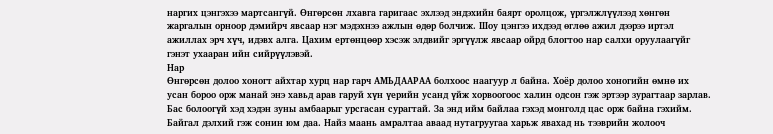наргих цэнгэхээ мартсангүй. Өнгөрсөн лхавга гаригаас эхлээд эндэхийн баярт оролцож, үргэлжлүүлээд хөнгөн жаргалын орноор дэмийрч явсаар нэг мэдэхнээ ажлын өдөр болчиж. Шоу цэнгээ ихдээд өглөө ажил дээрээ иртэл ажиллах эрч хүч, идэвх алга. Цахим ертөнцөөр хэсэж элдвийг эргүүлж явсаар ойрд блогтоо нар салхи оруулаагүйг гэнэт ухааран ийн сийрүүлэвэй.
Нар
Өнгөрсөн долоо хоногт айхтар хурц нар гарч АМЬДААРАА болхоос наагуур л байна. Хоёр долоо хоногийн өмнө их усан бороо орж манай энэ хавьд арав гаруй хүн үерийн усанд үйж хорвоогоос халин одсон гэж эртээр зурагтаар зарлав. Бас болоогүй хэд хэдэн зуны амбаарыг урсгасан сурагтай. За энд ийм байлаа гэхэд монголд цас орж байна гэхийм. Байгал дэлхий гэж сонин юм даа. Найз маань амралтаа аваад нутагруугаа харьж явахад нь тээврийн жолооч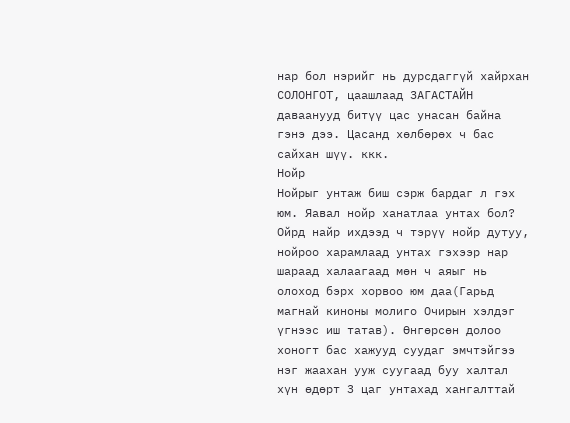нар бол нэрийг нь дурсдаггүй хайрхан СОЛОНГОТ, цаашлаад ЗАГАСТАЙН даваанууд битүү цас унасан байна гэнэ дээ. Цасанд хөлбөрөх ч бас сайхан шүү. ккк.
Нойр
Нойрыг унтаж биш сэрж бардаг л гэх юм. Яавал нойр ханатлаа унтах бол? Ойрд найр ихдээд ч тэрүү нойр дутуу, нойроо харамлаад унтах гэхээр нар шараад халаагаад мөн ч аяыг нь олоход бэрх хорвоо юм даа(Гарьд магнай киноны молиго Очирын хэлдэг үгнээс иш татав). Өнгөрсөн долоо хоногт бас хажууд суудаг эмчтэйгээ нэг жаахан ууж суугаад буу халтал хүн өдөрт 3 цаг унтахад хангалттай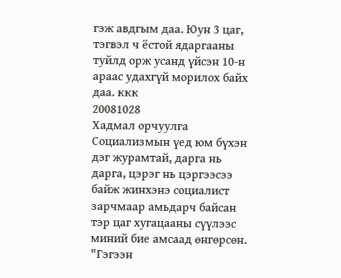гэж авдгым даа. Юун 3 цаг, тэгвэл ч ёстой ядаргааны туйлд орж усанд үйсэн 10-н араас удахгүй морилох байх даа. ккк
20081028
Хадмал орчуулга
Социализмын үед юм бүхэн дэг журамтай, дарга нь дарга, цэрэг нь цэргээсээ байж жинхэнэ социалист зарчмаар амьдарч байсан тэр цаг хугацааны сүүлээс миний бие амсаад өнгөрсөн. "Гэгээн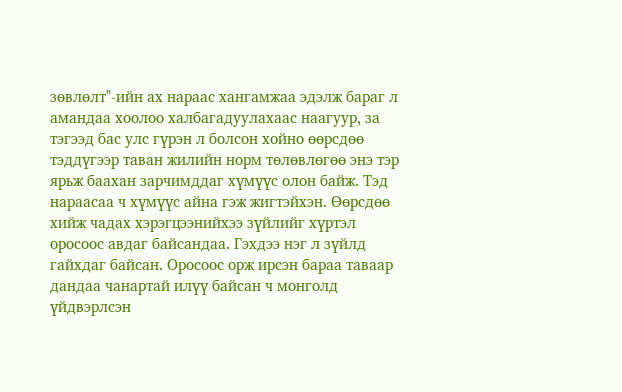зөвлөлт"-ийн ах нараас хангамжаа эдэлж бараг л амандаа хоолоо халбагадуулахаас наагуур, за тэгээд бас улс гүрэн л болсон хойно өөрсдөө тэддүгээр таван жилийн норм төлөвлөгөө энэ тэр ярьж баахан зарчимддаг хүмүүс олон байж. Тэд нараасаа ч хүмүүс айна гэж жигтэйхэн. Өөрсдөө хийж чадах хэрэгцээнийхээ зүйлийг хүртэл оросоос авдаг байсандаа. Гэхдээ нэг л зүйлд гайхдаг байсан. Оросоос орж ирсэн бараа таваар дандаа чанартай илүү байсан ч монголд үйдвэрлсэн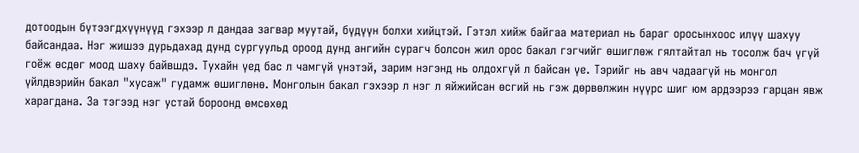дотоодын бүтээгдхүүнүүд гэхээр л дандаа загвар муутай, бүдүүн болхи хийцтэй. Гэтэл хийж байгаа материал нь бараг оросынхоос илүү шахуу байсандаа. Нэг жишээ дурьдахад дунд сургуульд ороод дунд ангийн сурагч болсон жил орос бакал гэгчийг өшиглөж гялтайтал нь тосолж бач үгүй гоёж өсдөг моод шаху байвшдэ. Тухайн үед бас л чамгүй үнэтэй, зарим нэгэнд нь олдохгүй л байсан үе. Тэрийг нь авч чадаагүй нь монгол үйлдвэрийн бакал "хусаж" гудамж өшиглөнө. Монголын бакал гэхээр л нэг л яйжийсан өсгий нь гэж дөрвөлжин нүүрс шиг юм ардээрээ гарцан явж харагдана. За тэгээд нэг устай бороонд өмсөхөд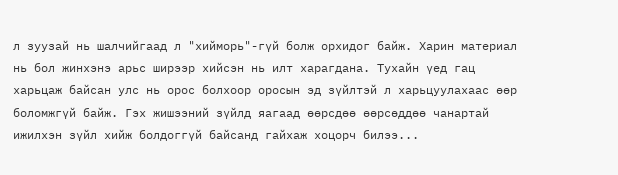л зуузай нь шалчийгаад л "хийморь"-гүй болж орхидог байж. Харин материал нь бол жинхэнэ арьс ширээр хийсэн нь илт харагдана. Тухайн үед гац харьцаж байсан улс нь орос болхоор оросын эд зүйлтэй л харьцуулахаас өөр боломжгүй байж. Гэх жишээний зүйлд яагаад өөрсдөө өөрсөддөө чанартай ижилхэн зүйл хийж болдоггүй байсанд гайхаж хоцорч билээ...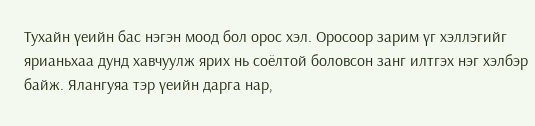Тухайн үеийн бас нэгэн моод бол орос хэл. Оросоор зарим үг хэллэгийг ярианьхаа дунд хавчуулж ярих нь соёлтой боловсон занг илтгэх нэг хэлбэр байж. Ялангуяа тэр үеийн дарга нар,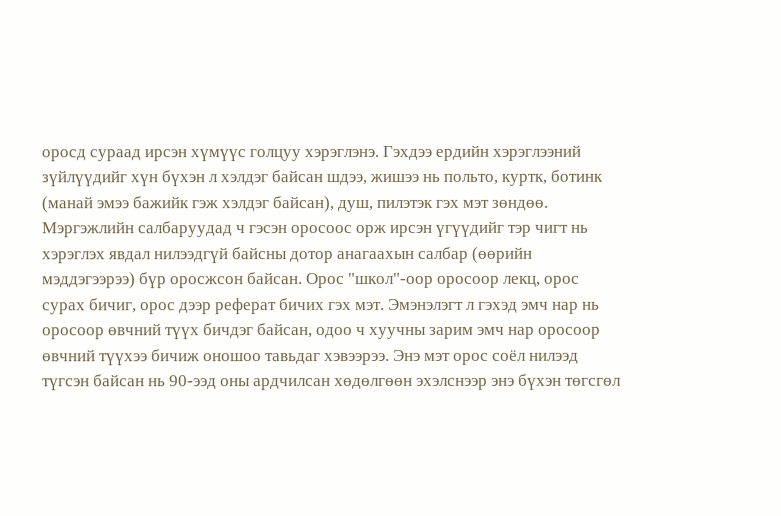оросд сураад ирсэн хүмүүс голцуу хэрэглэнэ. Гэхдээ ердийн хэрэглээний зүйлүүдийг хүн бүхэн л хэлдэг байсан шдээ, жишээ нь польто, куртк, ботинк (манай эмээ бажийк гэж хэлдэг байсан), душ, пилэтэк гэх мэт зөндөө. Мэргэжлийн салбаруудад ч гэсэн оросоос орж ирсэн үгүүдийг тэр чигт нь хэрэглэх явдал нилээдгүй байсны дотор анагаахын салбар (өөрийн мэддэгээрээ) бүр оросжсон байсан. Орос "школ"-оор оросоор лекц, орос сурах бичиг, орос дээр реферат бичих гэх мэт. Эмэнэлэгт л гэхэд эмч нар нь оросоор өвчний түүх бичдэг байсан, одоо ч хуучны зарим эмч нар оросоор өвчний түүхээ бичиж оношоо тавьдаг хэвээрээ. Энэ мэт орос соёл нилээд түгсэн байсан нь 90-ээд оны ардчилсан хөдөлгөөн эхэлснээр энэ бүхэн төгсгөл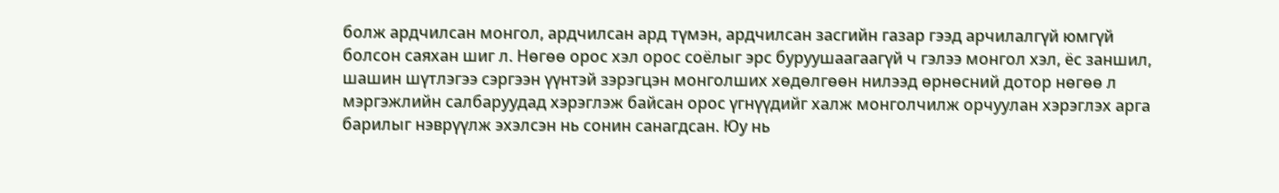болж ардчилсан монгол, ардчилсан ард түмэн, ардчилсан засгийн газар гээд арчилалгүй юмгүй болсон саяхан шиг л. Нөгөө орос хэл орос соёлыг эрс буруушаагаагүй ч гэлээ монгол хэл, ёс заншил, шашин шүтлэгээ сэргээн үүнтэй зэрэгцэн монголших хөдөлгөөн нилээд өрнөсний дотор нөгөө л мэргэжлийн салбаруудад хэрэглэж байсан орос үгнүүдийг халж монголчилж орчуулан хэрэглэх арга барилыг нэврүүлж эхэлсэн нь сонин санагдсан. Юу нь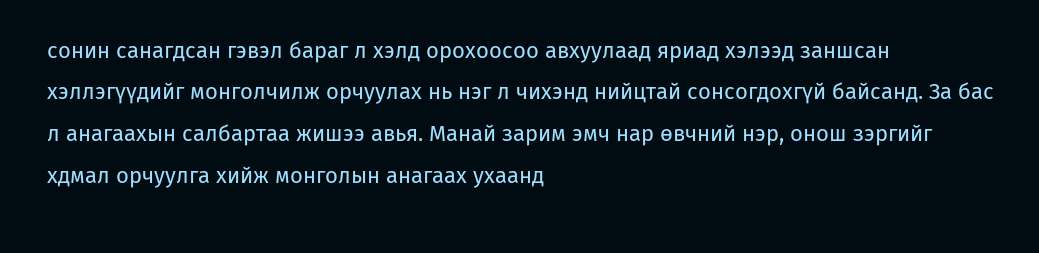сонин санагдсан гэвэл бараг л хэлд орохоосоо авхуулаад яриад хэлээд заншсан хэллэгүүдийг монголчилж орчуулах нь нэг л чихэнд нийцтай сонсогдохгүй байсанд. За бас л анагаахын салбартаа жишээ авья. Манай зарим эмч нар өвчний нэр, онош зэргийг хдмал орчуулга хийж монголын анагаах ухаанд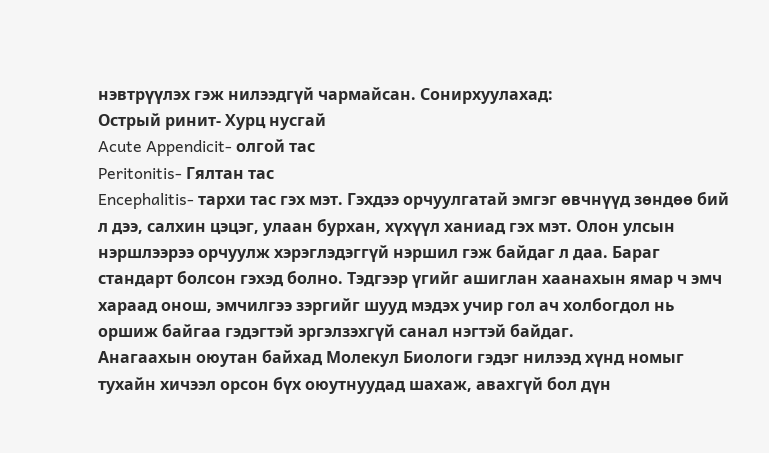нэвтрүүлэх гэж нилээдгүй чармайсан. Сонирхуулахад:
Острый ринит- Хурц нусгай
Acute Appendicit- олгой тас
Peritonitis- Гялтан тас
Encephalitis- тархи тас гэх мэт. Гэхдээ орчуулгатай эмгэг өвчнүүд зөндөө бий л дээ, салхин цэцэг, улаан бурхан, хүхүүл ханиад гэх мэт. Олон улсын нэршлээрээ орчуулж хэрэглэдэггүй нэршил гэж байдаг л даа. Бараг стандарт болсон гэхэд болно. Тэдгээр үгийг ашиглан хаанахын ямар ч эмч хараад онош, эмчилгээ зэргийг шууд мэдэх учир гол ач холбогдол нь оршиж байгаа гэдэгтэй эргэлзэхгүй санал нэгтэй байдаг.
Aнагаахын оюутан байхад Молекул Биологи гэдэг нилээд хүнд номыг тухайн хичээл орсон бүх оюутнуудад шахаж, авахгүй бол дүн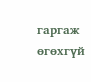гаргаж өгөхгүй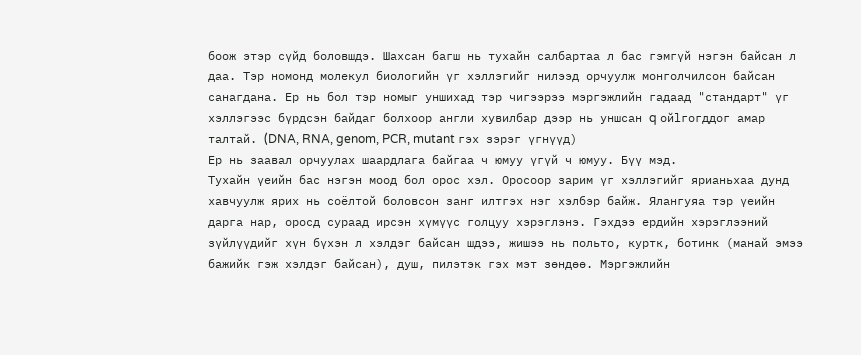боож этэр сүйд боловшдэ. Шахсан багш нь тухайн салбартаа л бас гэмгүй нэгэн байсан л даа. Тэр номонд молекул биологийн үг хэллэгийг нилээд орчуулж монголчилсон байсан санагдана. Ер нь бол тэр номыг уншихад тэр чигээрээ мэргэжлийн гадаад "стандарт" үг хэллэгээс бүрдсэн байдаг болхоор англи хувилбар дээр нь уншсан q ойlгогддог амар талтай. (DNA, RNA, genom, PCR, mutant гэх зэрэг үгнүүд)
Ер нь заавал орчуулах шаардлага байгаа ч юмуу үгүй ч юмуу. Бүү мэд.
Тухайн үеийн бас нэгэн моод бол орос хэл. Оросоор зарим үг хэллэгийг ярианьхаа дунд хавчуулж ярих нь соёлтой боловсон занг илтгэх нэг хэлбэр байж. Ялангуяа тэр үеийн дарга нар, оросд сураад ирсэн хүмүүс голцуу хэрэглэнэ. Гэхдээ ердийн хэрэглээний зүйлүүдийг хүн бүхэн л хэлдэг байсан шдээ, жишээ нь польто, куртк, ботинк (манай эмээ бажийк гэж хэлдэг байсан), душ, пилэтэк гэх мэт зөндөө. Мэргэжлийн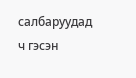салбаруудад ч гэсэн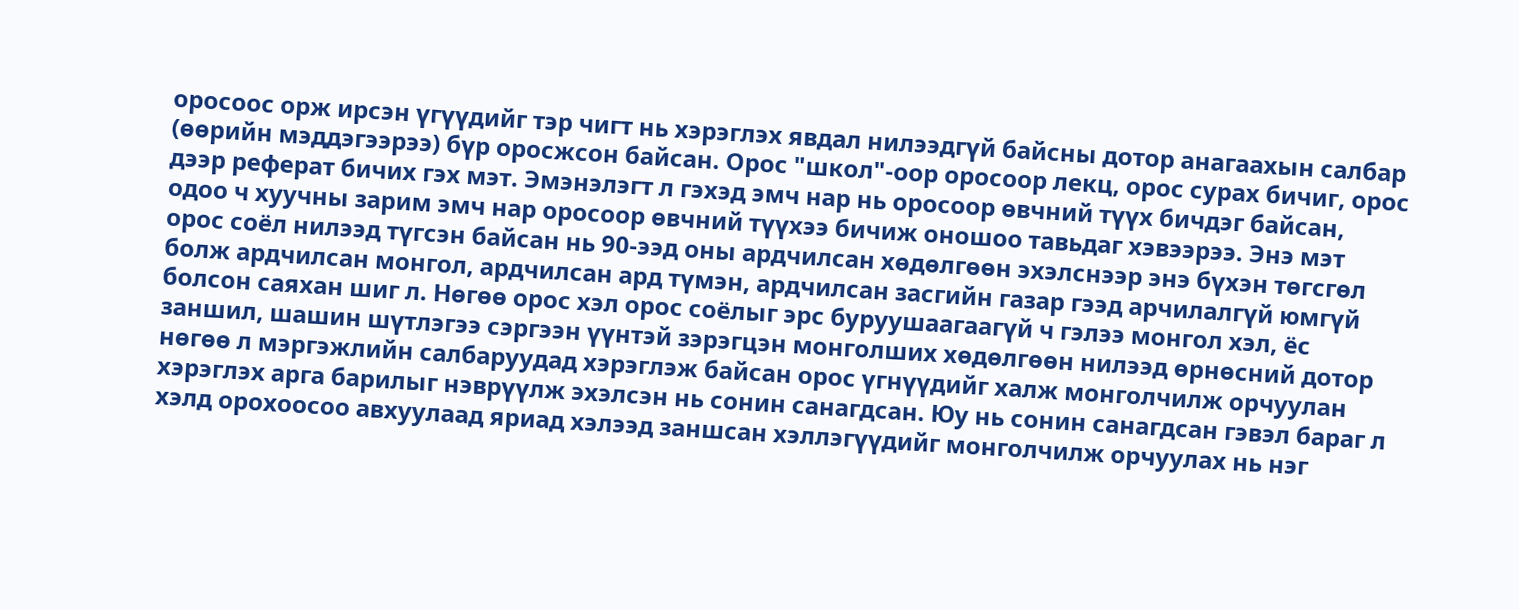оросоос орж ирсэн үгүүдийг тэр чигт нь хэрэглэх явдал нилээдгүй байсны дотор анагаахын салбар (өөрийн мэддэгээрээ) бүр оросжсон байсан. Орос "школ"-оор оросоор лекц, орос сурах бичиг, орос дээр реферат бичих гэх мэт. Эмэнэлэгт л гэхэд эмч нар нь оросоор өвчний түүх бичдэг байсан, одоо ч хуучны зарим эмч нар оросоор өвчний түүхээ бичиж оношоо тавьдаг хэвээрээ. Энэ мэт орос соёл нилээд түгсэн байсан нь 90-ээд оны ардчилсан хөдөлгөөн эхэлснээр энэ бүхэн төгсгөл болж ардчилсан монгол, ардчилсан ард түмэн, ардчилсан засгийн газар гээд арчилалгүй юмгүй болсон саяхан шиг л. Нөгөө орос хэл орос соёлыг эрс буруушаагаагүй ч гэлээ монгол хэл, ёс заншил, шашин шүтлэгээ сэргээн үүнтэй зэрэгцэн монголших хөдөлгөөн нилээд өрнөсний дотор нөгөө л мэргэжлийн салбаруудад хэрэглэж байсан орос үгнүүдийг халж монголчилж орчуулан хэрэглэх арга барилыг нэврүүлж эхэлсэн нь сонин санагдсан. Юу нь сонин санагдсан гэвэл бараг л хэлд орохоосоо авхуулаад яриад хэлээд заншсан хэллэгүүдийг монголчилж орчуулах нь нэг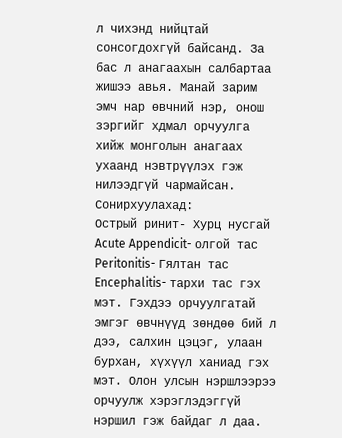л чихэнд нийцтай сонсогдохгүй байсанд. За бас л анагаахын салбартаа жишээ авья. Манай зарим эмч нар өвчний нэр, онош зэргийг хдмал орчуулга хийж монголын анагаах ухаанд нэвтрүүлэх гэж нилээдгүй чармайсан. Сонирхуулахад:
Острый ринит- Хурц нусгай
Acute Appendicit- олгой тас
Peritonitis- Гялтан тас
Encephalitis- тархи тас гэх мэт. Гэхдээ орчуулгатай эмгэг өвчнүүд зөндөө бий л дээ, салхин цэцэг, улаан бурхан, хүхүүл ханиад гэх мэт. Олон улсын нэршлээрээ орчуулж хэрэглэдэггүй нэршил гэж байдаг л даа.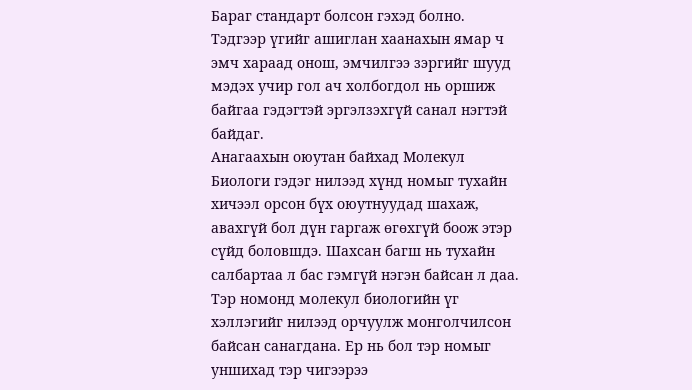Бараг стандарт болсон гэхэд болно. Тэдгээр үгийг ашиглан хаанахын ямар ч эмч хараад онош, эмчилгээ зэргийг шууд мэдэх учир гол ач холбогдол нь оршиж байгаа гэдэгтэй эргэлзэхгүй санал нэгтэй байдаг.
Aнагаахын оюутан байхад Молекул Биологи гэдэг нилээд хүнд номыг тухайн хичээл орсон бүх оюутнуудад шахаж, авахгүй бол дүн гаргаж өгөхгүй боож этэр сүйд боловшдэ. Шахсан багш нь тухайн салбартаа л бас гэмгүй нэгэн байсан л даа. Тэр номонд молекул биологийн үг хэллэгийг нилээд орчуулж монголчилсон байсан санагдана. Ер нь бол тэр номыг уншихад тэр чигээрээ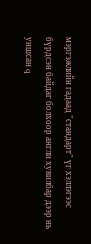мэргэжлийн гадаад "стандарт" үг хэллэгээс бүрдсэн байдаг болхоор англи хувилбар дээр нь уншсан q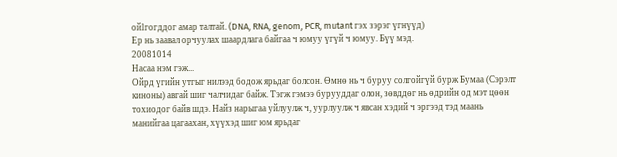ойlгогддог амар талтай. (DNA, RNA, genom, PCR, mutant гэх зэрэг үгнүүд)
Ер нь заавал орчуулах шаардлага байгаа ч юмуу үгүй ч юмуу. Бүү мэд.
20081014
Насаа нэм гэж...
Ойрд үгийн утгыг нилээд бодож ярьдаг болсон. Өмнө нь ч буруу солгойгүй бурж Бумаа (Сэрэлт киноны) авгай шиг чалчидаг байж. Тэгж гэмээ бурууддаг олон, зөвддөг нь өдрийн од мэт цөөн тохиодог байв шдэ. Найз нарыгаа уйлуулж ч, уурлуулж ч явсан хэдий ч эргээд тэд маань манийгаа цагаахан, хүүхэд шиг юм ярьдаг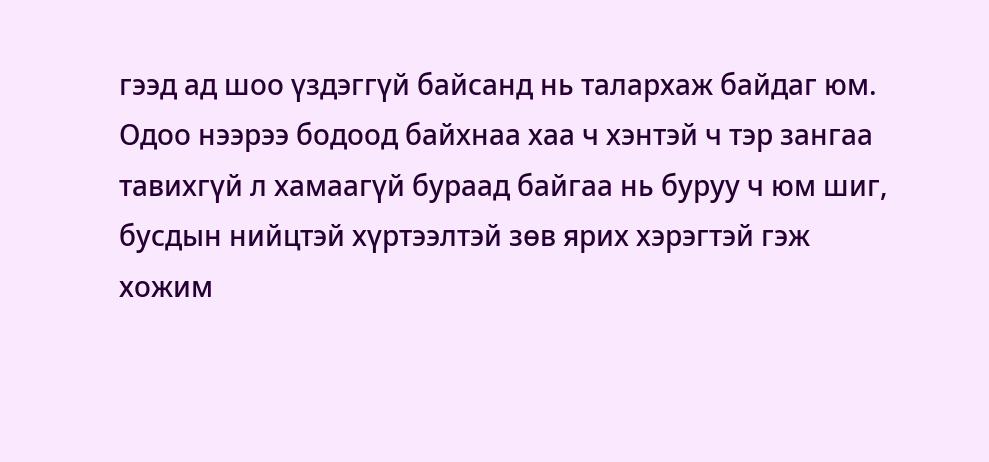гээд ад шоо үздэггүй байсанд нь талархаж байдаг юм. Одоо нээрээ бодоод байхнаа хаа ч хэнтэй ч тэр зангаа тавихгүй л хамаагүй бураад байгаа нь буруу ч юм шиг, бусдын нийцтэй хүртээлтэй зөв ярих хэрэгтэй гэж хожим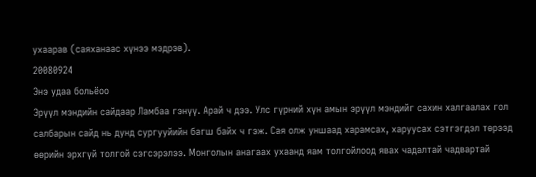ухаарав (саяханаас хүнээ мэдрэв).
20080924
Энэ удаа больёоо
Эрүүл мэндийн сайдаар Ламбаа гэнүү. Арай ч дээ. Улс гүрний хүн амын эрүүл мэндийг сахин халгаалах гол салбарын сайд нь дунд сургууйийн багш байх ч гэж. Сая олж уншаад харамсах, харуусах сэтгэгдэл төрээд өөрийн эрхгүй толгой сэгсэрэлээ. Монголын анагаах ухаанд яам толгойлоод явах чадалтай чадвартай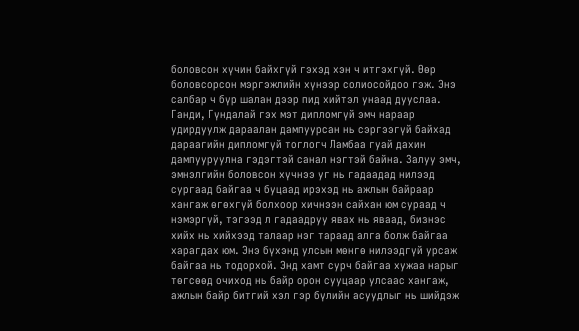боловсон хүчин байхгүй гэхэд хэн ч итгэхгүй. Өөр боловсорсон мэргэжлийн хүнээр солиосойдоо гэж. Энэ салбар ч бүр шалан дээр пид хийтэл унаад дууслаа. Ганди, Гүндалай гэх мэт дипломгүй эмч нараар удирдуулж дараалан дампуурсан нь сэргээгүй байхад дараагийн дипломгүй тоглогч Ламбаа гуай дахин дампууруулна гэдэгтэй санал нэгтэй байна. Залуу эмч, эмнэлгийн боловсон хүчнээ уг нь гадаадад нилээд сургаад байгаа ч буцаад ирэхэд нь ажлын байраар хангаж өгөхгүй болхоор хичнээн сайхан юм сураад ч нэмэргүй, тэгээд л гадаадруу явах нь яваад, бизнэс хийх нь хийхээд талаар нэг тараад алга болж байгаа харагдах юм. Энэ бүхэнд улсын мөнгө нилээдгүй урсаж байгаа нь тодорхой. Энд хамт сурч байгаа хужаа нарыг төгсөөд очиход нь байр орон сууцаар улсаас хангаж, ажлын байр битгий хэл гэр бүлийн асуудлыг нь шийдэж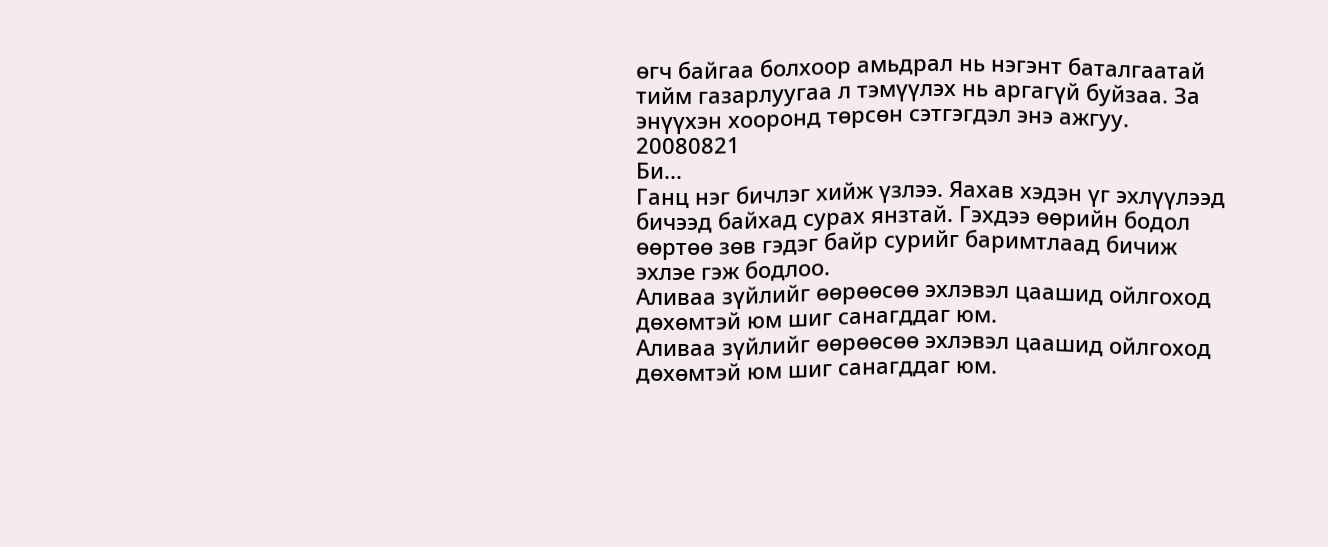өгч байгаа болхоор амьдрал нь нэгэнт баталгаатай тийм газарлуугаа л тэмүүлэх нь аргагүй буйзаа. За энүүхэн хооронд төрсөн сэтгэгдэл энэ ажгуу.
20080821
Би...
Ганц нэг бичлэг хийж үзлээ. Яахав хэдэн үг эхлүүлээд бичээд байхад сурах янзтай. Гэхдээ өөрийн бодол өөртөө зөв гэдэг байр сурийг баримтлаад бичиж эхлэе гэж бодлоо.
Аливаа зүйлийг өөрөөсөө эхлэвэл цаашид ойлгоход дөхөмтэй юм шиг санагддаг юм.
Аливаа зүйлийг өөрөөсөө эхлэвэл цаашид ойлгоход дөхөмтэй юм шиг санагддаг юм.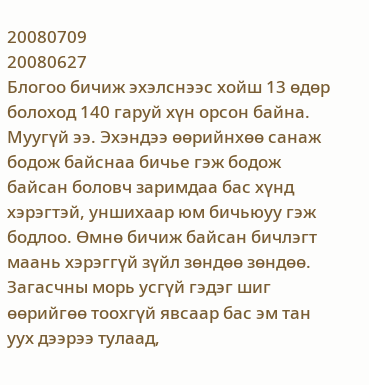20080709
20080627
Блогоо бичиж эхэлснээс хойш 13 өдөр болоход 140 гаруй хүн орсон байна. Муугүй ээ. Эхэндээ өөрийнхөө санаж бодож байснаа бичье гэж бодож байсан боловч заримдаа бас хүнд хэрэгтэй, уншихаар юм бичьюуу гэж бодлоо. Өмнө бичиж байсан бичлэгт маань хэрэггүй зүйл зөндөө зөндөө.
Загасчны морь усгүй гэдэг шиг өөрийгөө тоохгүй явсаар бас эм тан уух дээрээ тулаад,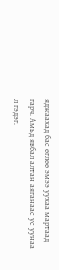яджаахад бас өглөө эмээ уухаа мартаад гарч. Амьд явбал алтан аяганаас ус уунаа л гэдэг.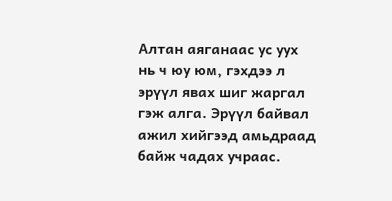Алтан аяганаас ус уух нь ч юу юм, гэхдээ л эрүүл явах шиг жаргал гэж алга. Эрүүл байвал ажил хийгээд амьдраад байж чадах учраас.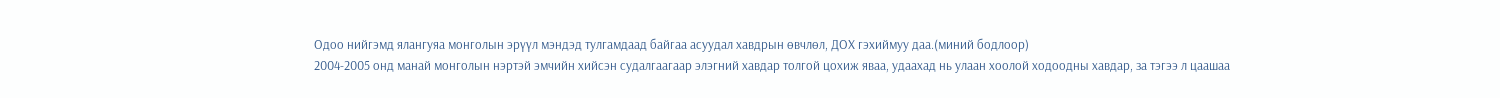Одоо нийгэмд ялангуяа монголын эрүүл мэндэд тулгамдаад байгаа асуудал хавдрын өвчлөл, ДОХ гэхиймуу даа.(миний бодлоор)
2004-2005 онд манай монголын нэртэй эмчийн хийсэн судалгаагаар элэгний хавдар толгой цохиж яваа, удаахад нь улаан хоолой ходоодны хавдар, за тэгээ л цаашаа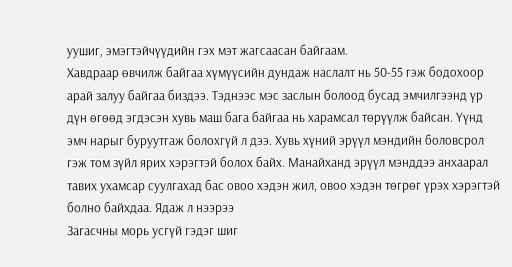уушиг, эмэгтэйчүүдийн гэх мэт жагсаасан байгаам.
Хавдраар өвчилж байгаа хүмүүсийн дундаж наслалт нь 50-55 гэж бодохоор арай залуу байгаа биздээ. Тэднээс мэс заслын болоод бусад эмчилгээнд үр дүн өгөөд эгдэсэн хувь маш бага байгаа нь харамсал төрүүлж байсан. Үүнд эмч нарыг буруутгаж болохгүй л дээ. Хувь хүний эрүүл мэндийн боловсрол гэж том зүйл ярих хэрэгтэй болох байх. Манайханд эрүүл мэнддээ анхаарал тавих ухамсар суулгахад бас овоо хэдэн жил, овоо хэдэн төгрөг үрэх хэрэгтэй болно байхдаа. Ядаж л нээрээ
Загасчны морь усгүй гэдэг шиг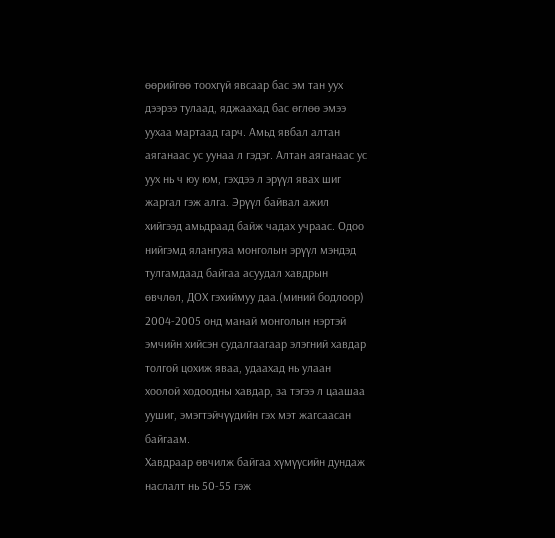өөрийгөө тоохгүй явсаар бас эм тан уух дээрээ тулаад, яджаахад бас өглөө эмээ уухаа мартаад гарч. Амьд явбал алтан аяганаас ус уунаа л гэдэг. Алтан аяганаас ус уух нь ч юу юм, гэхдээ л эрүүл явах шиг жаргал гэж алга. Эрүүл байвал ажил хийгээд амьдраад байж чадах учраас. Одоо нийгэмд ялангуяа монголын эрүүл мэндэд тулгамдаад байгаа асуудал хавдрын өвчлөл, ДОХ гэхиймуу даа.(миний бодлоор)
2004-2005 онд манай монголын нэртэй эмчийн хийсэн судалгаагаар элэгний хавдар толгой цохиж яваа, удаахад нь улаан хоолой ходоодны хавдар, за тэгээ л цаашаа уушиг, эмэгтэйчүүдийн гэх мэт жагсаасан байгаам.
Хавдраар өвчилж байгаа хүмүүсийн дундаж наслалт нь 50-55 гэж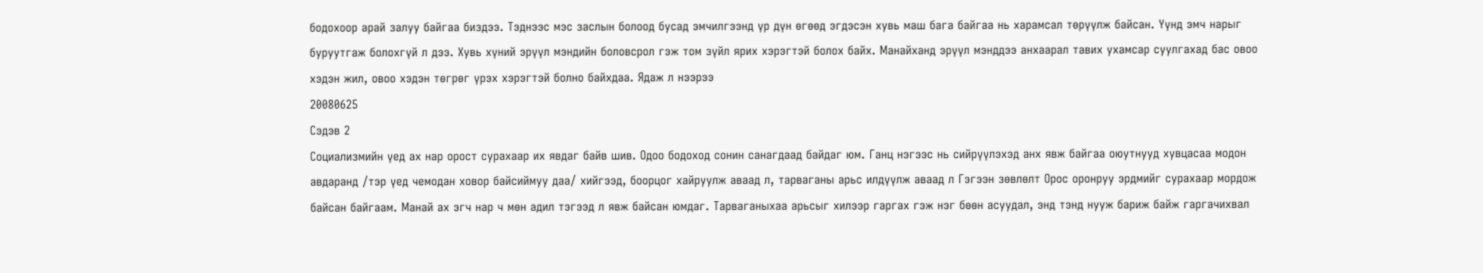бодохоор арай залуу байгаа биздээ. Тэднээс мэс заслын болоод бусад эмчилгээнд үр дүн өгөөд эгдэсэн хувь маш бага байгаа нь харамсал төрүүлж байсан. Үүнд эмч нарыг буруутгаж болохгүй л дээ. Хувь хүний эрүүл мэндийн боловсрол гэж том зүйл ярих хэрэгтэй болох байх. Манайханд эрүүл мэнддээ анхаарал тавих ухамсар суулгахад бас овоо хэдэн жил, овоо хэдэн төгрөг үрэх хэрэгтэй болно байхдаа. Ядаж л нээрээ
20080625
Сэдэв 2
Социализмийн үед ах нар орост сурахаар их явдаг байв шив. Одоо бодоход сонин санагдаад байдаг юм. Ганц нэгээс нь сийрүүлэхэд анх явж байгаа оюутнууд хувцасаа модон авдаранд /тэр үед чемодан ховор байсиймуу даа/ хийгээд, боорцог хайруулж аваад л, тарваганы арьс илдүүлж аваад л Гэгээн зөвлөлт Орос оронруу эрдмийг сурахаар мордож байсан байгаам. Манай ах эгч нар ч мөн адил тэгээд л явж байсан юмдаг. Тарваганыхаа арьсыг хилээр гаргах гэж нэг бөөн асуудал, энд тэнд нууж бариж байж гаргачихвал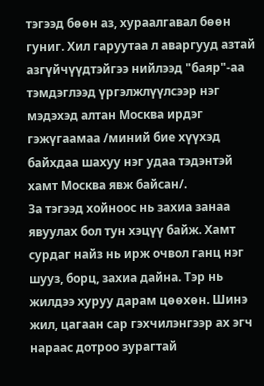тэгээд бөөн аз, хураалгавал бөөн гуниг. Хил гаруутаа л аваргууд азтай азгүйчүүдтэйгээ нийлээд "баяр"-аа тэмдэглээд үргэлжлүүлсээр нэг мэдэхэд алтан Москва ирдэг гэжүгаамаа /миний бие хүүхэд байхдаа шахуу нэг удаа тэдэнтэй хамт Москва явж байсан/.
За тэгээд хойноос нь захиа занаа явуулах бол тун хэцүү байж. Хамт сурдаг найз нь ирж очвол ганц нэг шууз, борц, захиа дайна. Тэр нь жилдээ хуруу дарам цөөхөн. Шинэ жил, цагаан сар гэхчилэнгээр ах эгч нараас дотроо зурагтай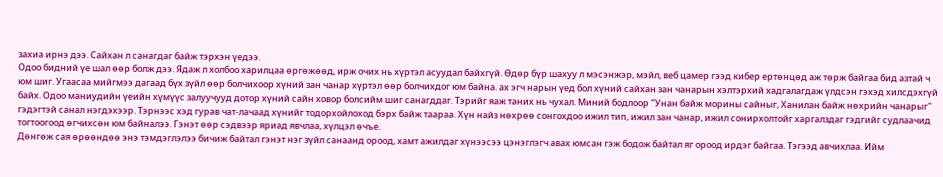захиа ирнэ дээ. Сайхан л санагдаг байж тэрхэн үедээ.
Одоо бидний үе шал өөр болж дээ. Ядаж л холбоо харилцаа өргөжөөд, ирж очих нь хүртэл асуудал байхгүй. Өдөр бүр шахуу л мэсэнжэр, мэйл, веб цамер гээд кибер ертөнцөд аж төрж байгаа бид азтай ч юм шиг. Угаасаа мийгмээ дагаад бүх зүйл өөр болчихоор хүний зан чанар хүртэл өөр болчихдог юм байна. ах эгч нарын үед бол хүний сайхан зан чанарын хэлтэрхий хадгалагдаж үлдсэн гэхэд хилсдэхгүй байх. Одоо маниудийн үеийн хүмүүс залуучууд дотор хүний сайн ховор болсийм шиг санагддаг. Тэрийг яаж таних нь чухал. Миний бодлоор "Унан байж морины сайныг, Ханилан байж нөхрийн чанарыг" гэдэгтэй санал нэгдэхээр. Тэрнээс хэд гурав чат-лачаад хүнийг тодорхойлоход бэрх байж таараа. Хүн найз нөхрөө сонгохдоо ижил тип, ижил зан чанар, ижил сонирхолтойг харгалздаг гэдгийг судлаачид тогтоогоод өгчихсөн юм байналээ. Гэнэт өөр сэдвээр яриад явчлаа, хүлцэл өчъе.
Дөнгөж сая өрөөндөө энэ тэмдэглэлээ бичиж байтал гэнэт нэг зүйл санаанд ороод, хамт ажилдаг хүнээсээ цэнэглэгч авах юмсан гэж бодож байтал яг ороод ирдэг байгаа. Тэгээд авчихлаа. Ийм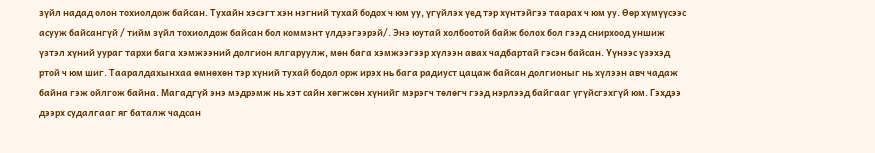зүйл надад олон тохиолдож байсан. Тухайн хэсэгт хэн нэгний тухай бодох ч юм уу, үгүйлэх үед тэр хүнтэйгээ таарах ч юм уу. Өөр хүмүүсээс асууж байсангүй / тийм зүйл тохиолдож байсан бол коммэнт үлдээгээрэй/. Энэ юутай холбоотой байж болох бол гээд снирхоод уншиж үзтэл хүний уураг тархи бага хэмжээний долгион ялгаруулж, мөн бага хэмжээгээр хүлээн авах чадбартай гэсэн байсан. Үүнээс үзэхэд ртой ч юм шиг. Тааралдахынхаа өмнөхөн тэр хүний тухай бодол орж ирэх нь бага радиуст цацаж байсан долгионыг нь хүлээн авч чадаж байна гэж ойлгож байна. Магадгүй энэ мэдрэмж нь хэт сайн хөгжсөн хүнийг мэрэгч төлөгч гээд нэрлээд байгааг үгүйсгэхгүй юм. Гэхдээ дээрх судалгааг яг баталж чадсан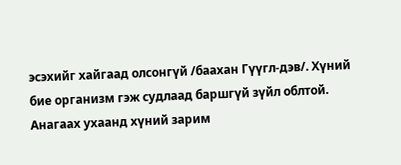эсэхийг хайгаад олсонгүй /баахан Гүүгл-дэв/. Хүний бие организм гэж судлаад баршгүй зүйл облтой. Анагаах ухаанд хүний зарим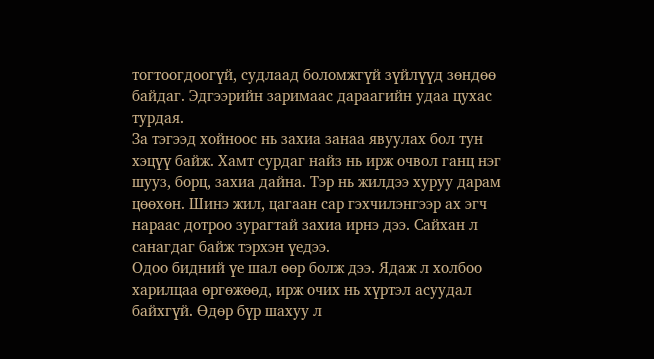тогтоогдоогүй, судлаад боломжгүй зүйлүүд зөндөө байдаг. Эдгээрийн заримаас дараагийн удаа цухас турдая.
За тэгээд хойноос нь захиа занаа явуулах бол тун хэцүү байж. Хамт сурдаг найз нь ирж очвол ганц нэг шууз, борц, захиа дайна. Тэр нь жилдээ хуруу дарам цөөхөн. Шинэ жил, цагаан сар гэхчилэнгээр ах эгч нараас дотроо зурагтай захиа ирнэ дээ. Сайхан л санагдаг байж тэрхэн үедээ.
Одоо бидний үе шал өөр болж дээ. Ядаж л холбоо харилцаа өргөжөөд, ирж очих нь хүртэл асуудал байхгүй. Өдөр бүр шахуу л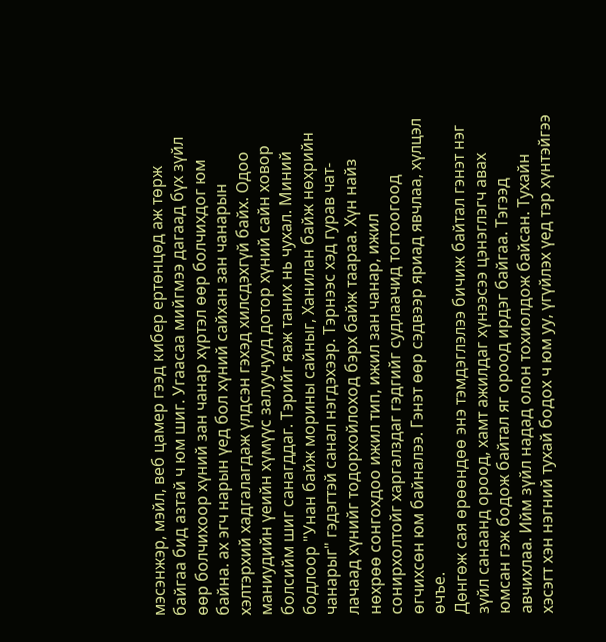мэсэнжэр, мэйл, веб цамер гээд кибер ертөнцөд аж төрж байгаа бид азтай ч юм шиг. Угаасаа мийгмээ дагаад бүх зүйл өөр болчихоор хүний зан чанар хүртэл өөр болчихдог юм байна. ах эгч нарын үед бол хүний сайхан зан чанарын хэлтэрхий хадгалагдаж үлдсэн гэхэд хилсдэхгүй байх. Одоо маниудийн үеийн хүмүүс залуучууд дотор хүний сайн ховор болсийм шиг санагддаг. Тэрийг яаж таних нь чухал. Миний бодлоор "Унан байж морины сайныг, Ханилан байж нөхрийн чанарыг" гэдэгтэй санал нэгдэхээр. Тэрнээс хэд гурав чат-лачаад хүнийг тодорхойлоход бэрх байж таараа. Хүн найз нөхрөө сонгохдоо ижил тип, ижил зан чанар, ижил сонирхолтойг харгалздаг гэдгийг судлаачид тогтоогоод өгчихсөн юм байналээ. Гэнэт өөр сэдвээр яриад явчлаа, хүлцэл өчъе.
Дөнгөж сая өрөөндөө энэ тэмдэглэлээ бичиж байтал гэнэт нэг зүйл санаанд ороод, хамт ажилдаг хүнээсээ цэнэглэгч авах юмсан гэж бодож байтал яг ороод ирдэг байгаа. Тэгээд авчихлаа. Ийм зүйл надад олон тохиолдож байсан. Тухайн хэсэгт хэн нэгний тухай бодох ч юм уу, үгүйлэх үед тэр хүнтэйгээ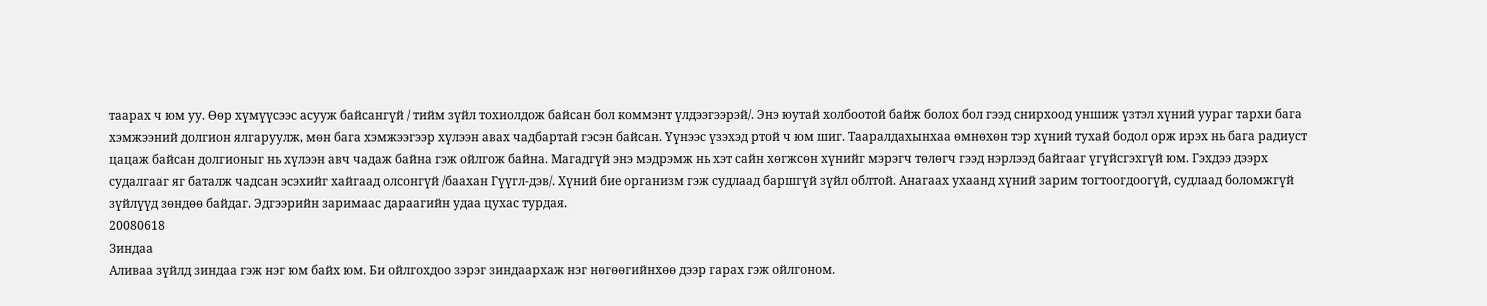таарах ч юм уу. Өөр хүмүүсээс асууж байсангүй / тийм зүйл тохиолдож байсан бол коммэнт үлдээгээрэй/. Энэ юутай холбоотой байж болох бол гээд снирхоод уншиж үзтэл хүний уураг тархи бага хэмжээний долгион ялгаруулж, мөн бага хэмжээгээр хүлээн авах чадбартай гэсэн байсан. Үүнээс үзэхэд ртой ч юм шиг. Тааралдахынхаа өмнөхөн тэр хүний тухай бодол орж ирэх нь бага радиуст цацаж байсан долгионыг нь хүлээн авч чадаж байна гэж ойлгож байна. Магадгүй энэ мэдрэмж нь хэт сайн хөгжсөн хүнийг мэрэгч төлөгч гээд нэрлээд байгааг үгүйсгэхгүй юм. Гэхдээ дээрх судалгааг яг баталж чадсан эсэхийг хайгаад олсонгүй /баахан Гүүгл-дэв/. Хүний бие организм гэж судлаад баршгүй зүйл облтой. Анагаах ухаанд хүний зарим тогтоогдоогүй, судлаад боломжгүй зүйлүүд зөндөө байдаг. Эдгээрийн заримаас дараагийн удаа цухас турдая.
20080618
Зиндаа
Аливаа зүйлд зиндаа гэж нэг юм байх юм. Би ойлгохдоо зэрэг зиндаархаж нэг нөгөөгийнхөө дээр гарах гэж ойлгоном.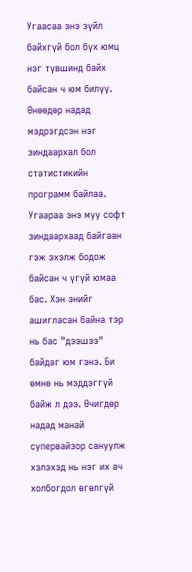Угаасаа энэ зүйл байхгүй бол бүх юмц нэг түвшинд байх байсан ч юм билүү. Өнөөдөр надад мэдрэгдсэн нэг зиндаархал бол статистикийн программ байлаа. Угаараа энэ муу софт зиндаархаад байгаан гэж эхэлж бодож байсан ч үгүй юмаа бас. Хэн энийг ашигласан байна тэр нь бас "дээшээ" байдаг юм гэнэ. Би өмнө нь мэддэггүй байж л дээ. Өчигдөр надад манай супервайзор сануулж хэлэхэд нь нэг их ач холбогдол өгөлгүй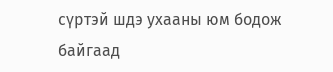сүртэй шдэ ухааны юм бодож байгаад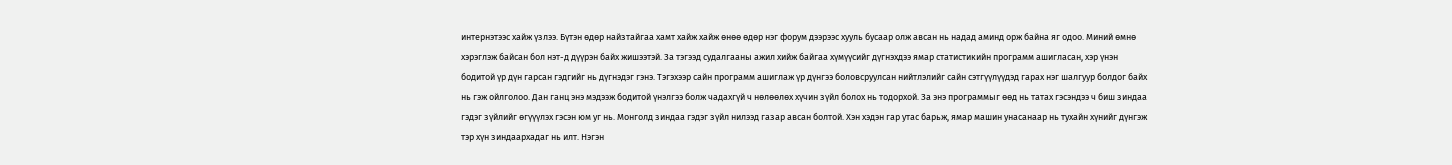интернэтээс хайж үзлээ. Бүтэн өдөр найзтайгаа хамт хайж хайж өнөө өдөр нэг форум дээрээс хууль бусаар олж авсан нь надад аминд орж байна яг одоо. Миний өмнө хэрэглэж байсан бол нэт-д дүүрэн байх жишээтэй. За тэгээд судалгааны ажил хийж байгаа хүмүүсийг дүгнэхдээ ямар статистикийн программ ашигласан, хэр үнэн бодитой үр дүн гарсан гэдгийг нь дүгнэдэг гэнэ. Тэгэхээр сайн программ ашиглаж үр дүнгээ боловсруулсан нийтлэлийг сайн сэтгүүлүүдэд гарах нэг шалгуур болдог байх нь гэж ойлголоо. Дан ганц энэ мэдээж бодитой үнэлгээ болж чадахгүй ч нөлөөлөх хүчин зүйл болох нь тодорхой. За энэ программыг өөд нь татах гэсэндээ ч биш зиндаа гэдэг зүйлийг өгүүүлэх гэсэн юм уг нь. Монголд зиндаа гэдэг зүйл нилээд газар авсан болтой. Хэн хэдэн гар утас барьж, ямар машин унасанаар нь тухайн хүнийг дүнгэж тэр хүн зиндаархадаг нь илт. Нэгэн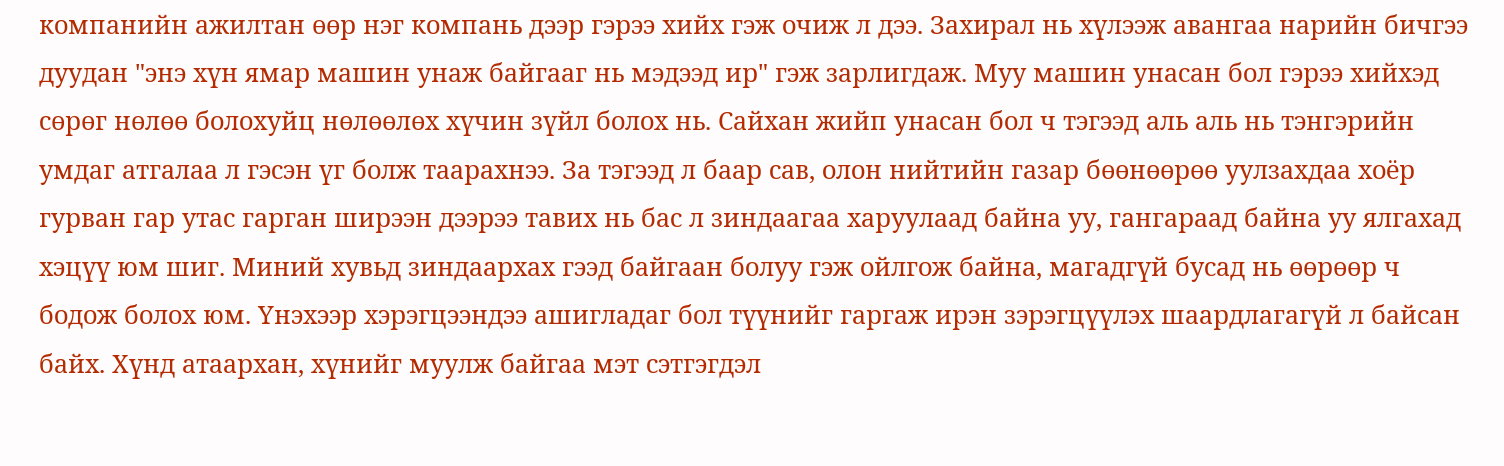компанийн ажилтан өөр нэг компань дээр гэрээ хийх гэж очиж л дээ. Захирал нь хүлээж авангаа нарийн бичгээ дуудан "энэ хүн ямар машин унаж байгааг нь мэдээд ир" гэж зарлигдаж. Муу машин унасан бол гэрээ хийхэд сөрөг нөлөө болохуйц нөлөөлөх хүчин зүйл болох нь. Сайхан жийп унасан бол ч тэгээд аль аль нь тэнгэрийн умдаг атгалаа л гэсэн үг болж таарахнээ. За тэгээд л баар сав, олон нийтийн газар бөөнөөрөө уулзахдаа хоёр гурван гар утас гарган ширээн дээрээ тавих нь бас л зиндаагаа харуулаад байна уу, гангараад байна уу ялгахад хэцүү юм шиг. Миний хувьд зиндаархах гээд байгаан болуу гэж ойлгож байна, магадгүй бусад нь өөрөөр ч бодож болох юм. Үнэхээр хэрэгцээндээ ашигладаг бол түүнийг гаргаж ирэн зэрэгцүүлэх шаардлагагүй л байсан байх. Хүнд атаархан, хүнийг муулж байгаа мэт сэтгэгдэл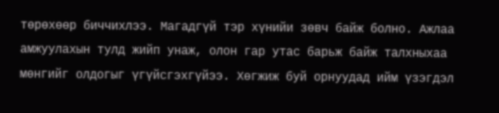төрөхөөр биччихлээ. Магадгүй тэр хүнийи зөвч байж болно. Ажлаа амжуулахын тулд жийп унаж, олон гар утас барьж байж талхныхаа мөнгийг олдогыг үгүйсгэхгүйээ. Хөгжиж буй орнуудад ийм үзэгдэл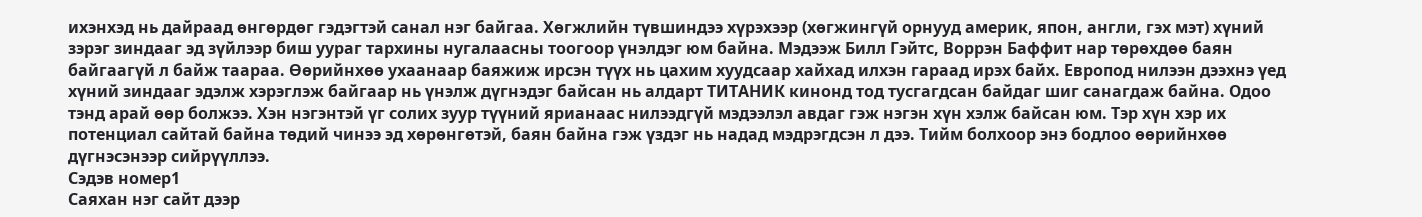ихэнхэд нь дайраад өнгөрдөг гэдэгтэй санал нэг байгаа. Хөгжлийн түвшиндээ хүрэхээр (хөгжингүй орнууд америк, япон, англи, гэх мэт) хүний зэрэг зиндааг эд зүйлээр биш уураг тархины нугалаасны тоогоор үнэлдэг юм байна. Мэдээж Билл Гэйтс, Воррэн Баффит нар төрөхдөө баян байгаагүй л байж таараа. Өөрийнхөө ухаанаар баяжиж ирсэн түүх нь цахим хуудсаар хайхад илхэн гараад ирэх байх. Европод нилээн дээхнэ үед хүний зиндааг эдэлж хэрэглэж байгаар нь үнэлж дүгнэдэг байсан нь алдарт ТИТАНИК кинонд тод тусгагдсан байдаг шиг санагдаж байна. Одоо тэнд арай өөр болжээ. Хэн нэгэнтэй үг солих зуур түүний ярианаас нилээдгүй мэдээлэл авдаг гэж нэгэн хүн хэлж байсан юм. Тэр хүн хэр их потенциал сайтай байна төдий чинээ эд хөрөнгөтэй, баян байна гэж үздэг нь надад мэдрэгдсэн л дээ. Тийм болхоор энэ бодлоо өөрийнхөө дүгнэсэнээр сийрүүллээ.
Сэдэв номер1
Саяхан нэг сайт дээр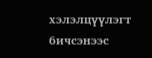хэлэлцүүлэгт бичсэнээс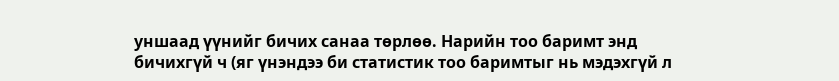уншаад үүнийг бичих санаа төрлөө. Нарийн тоо баримт энд бичихгүй ч (яг үнэндээ би статистик тоо баримтыг нь мэдэхгүй л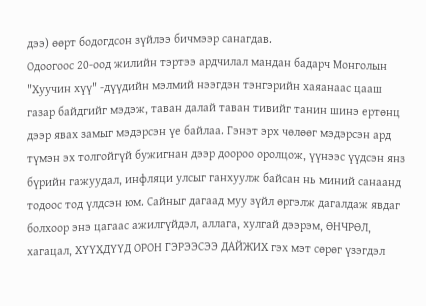дээ) өөрт бодогдсон зүйлээ бичмээр санагдав.
Одоогоос 20-оод жилийн тэртээ ардчилал мандан бадарч Монголын "Хуучин хүү" -дүүдийн мэлмий нээгдэн тэнгэрийн хаяанаас цааш газар байдгийг мэдэж, таван далай таван тивийг танин шинэ ертөнц дээр явах замыг мэдэрсэн үе байлаа. Гэнэт эрх чөлөөг мэдэрсэн ард түмэн эх толгойгүй бужигнан дээр доороо оролцож, үүнээс үүдсэн янз бүрийн гажуудал, инфляци улсыг ганхуулж байсан нь миний санаанд тодоос тод үлдсэн юм. Сайныг дагаад муу зүйл өргэлж дагалдаж явдаг болхоор энэ цагаас ажилгүйдэл, аллага, хулгай дээрэм, ӨНЧРӨЛ, хагацал, ХҮҮХДҮҮД ОРОН ГЭРЭЭСЭЭ ДАЙЖИХ гэх мэт сөрөг үзэгдэл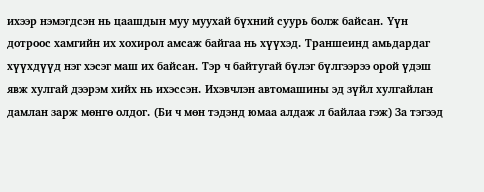ихээр нэмэгдсэн нь цаашдын муу муухай бүхний суурь болж байсан. Үүн дотроос хамгийн их хохирол амсаж байгаа нь хүүхэд. Траншеинд амьдардаг хүүхдүүд нэг хэсэг маш их байсан. Тэр ч байтугай бүлэг бүлгээрээ орой үдэш явж хулгай дээрэм хийх нь ихэссэн. Ихэвчлэн автомашины эд зүйл хулгайлан дамлан зарж мөнгө олдог. (Би ч мөн тэдэнд юмаа алдаж л байлаа гэж) За тэгээд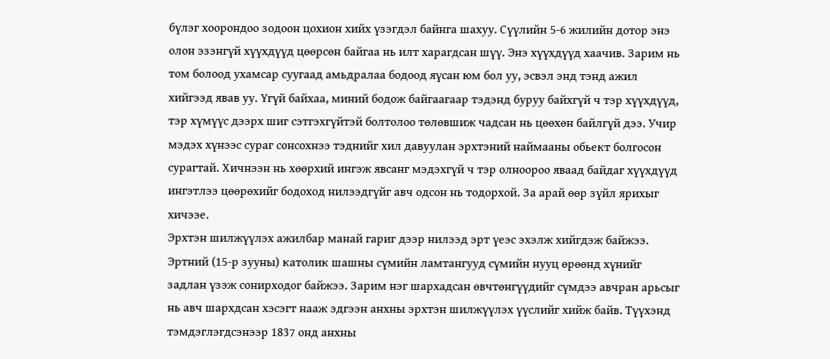бүлэг хоорондоо зодоон цохион хийх үзэгдэл байнга шахуу. Сүүлийн 5-6 жилийн дотор энэ олон эзэнгүй хүүхдүүд цөөрсөн байгаа нь илт харагдсан шүү. Энэ хүүхдүүд хаачив. Зарим нь том болоод ухамсар суугаад амьдралаа бодоод яүсан юм бол уу, эсвэл энд тэнд ажил хийгээд явав уу. Үгүй байхаа, миний бодож байгаагаар тэдэнд буруу байхгүй ч тэр хүүхдүүд, тэр хүмүүс дээрх шиг сэтгэхгүйтэй болтолоо төлөвшиж чадсан нь цөөхөн байлгүй дээ. Учир мэдэх хүнээс сураг сонсохнээ тэднийг хил давуулан эрхтэний наймааны обьект болгосон сурагтай. Хичнээн нь хөөрхий ингэж явсанг мэдэхгүй ч тэр олноороо яваад байдаг хүүхдүүд ингэтлээ цөөрөхийг бодоход нилээдгүйг авч одсон нь тодорхой. За арай өөр зүйл ярихыг хичээе.
Эрхтэн шилжүүлэх ажилбар манай гариг дээр нилээд эрт үеэс эхэлж хийгдэж байжээ. Эртний (15-р зууны) католик шашны сүмийн ламтангууд сүмийн нууц өрөөнд хүнийг задлан үзэж сонирходог байжээ. Зарим нэг шархадсан өвчтөнгүүдийг сүмдээ авчран арьсыг нь авч шархдсан хэсэгт нааж эдгээн анхны эрхтэн шилжүүлэх үүслийг хийж байв. Түүхэнд тэмдэглэгдсэнээр 1837 онд анхны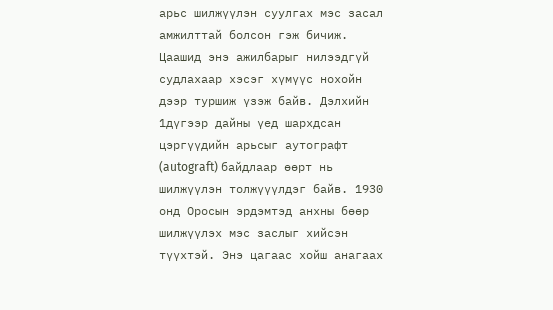арьс шилжүүлэн суулгах мэс засал амжилттай болсон гэж бичиж. Цаашид энэ ажилбарыг нилээдгүй судлахаар хэсэг хүмүүс нохойн дээр туршиж үзэж байв. Дэлхийн 1дүгээр дайны үед шархдсан цэргүүдийн арьсыг аутографт (autograft) байдлаар өөрт нь шилжүүлэн толжүүүлдэг байв. 1930 онд Оросын эрдэмтэд анхны бөөр шилжүүлэх мэс заслыг хийсэн түүxтэй. Энэ цагаас хойш анагаах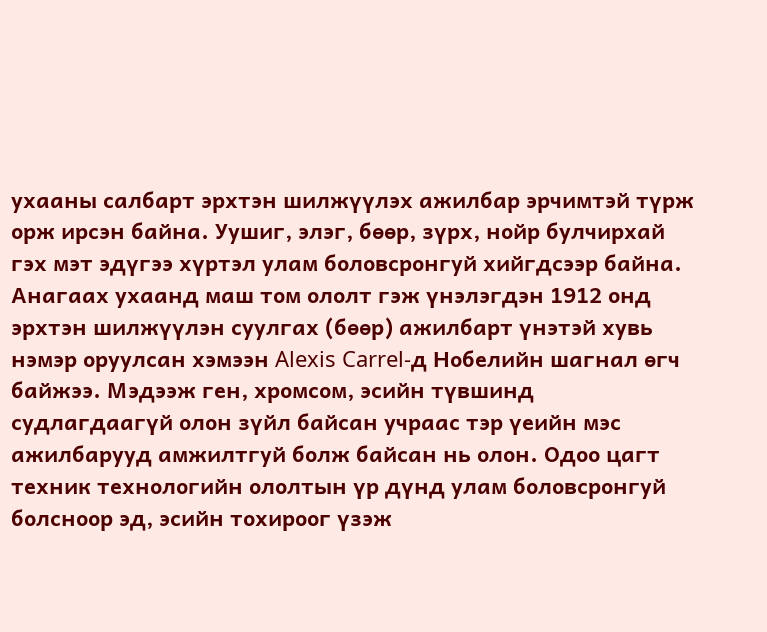ухааны салбарт эрхтэн шилжүүлэх ажилбар эрчимтэй түрж орж ирсэн байна. Уушиг, элэг, бөөр, зүрх, нойр булчирхай гэх мэт эдүгээ хүртэл улам боловсронгуй хийгдсээр байна. Анагаах ухаанд маш том ололт гэж үнэлэгдэн 1912 онд эрхтэн шилжүүлэн суулгах (бөөр) ажилбарт үнэтэй хувь нэмэр оруулсан хэмээн Alexis Carrel-д Нобелийн шагнал өгч байжээ. Мэдээж ген, хромсом, эсийн түвшинд судлагдаагүй олон зүйл байсан учраас тэр үеийн мэс ажилбарууд амжилтгуй болж байсан нь олон. Одоо цагт техник технологийн ололтын үр дүнд улам боловсронгуй болсноор эд, эсийн тохироог үзэж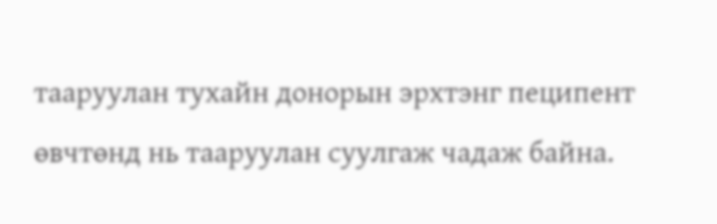тааруулан тухайн донорын эрхтэнг пеципент өвчтөнд нь тааруулан суулгаж чадаж байна.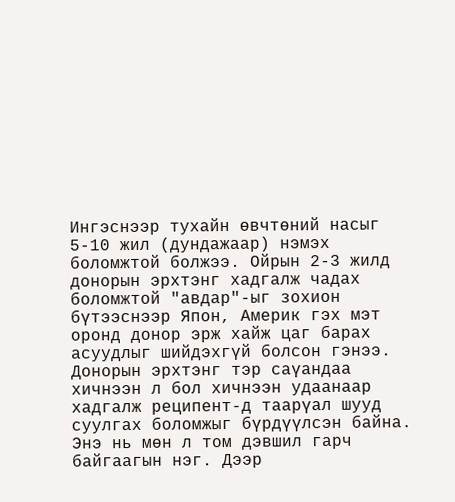Ингэснээр тухайн өвчтөний насыг 5-10 жил (дундажаар) нэмэх боломжтой болжээ. Ойрын 2-3 жилд донорын эрхтэнг хадгалж чадах боломжтой "авдар"-ыг зохион бүтээснээр Япон, Америк гэх мэт оронд донор эрж хайж цаг барах асуудлыг шийдэхгүй болсон гэнээ. Донорын эрхтэнг тэр саүандаа хичнээн л бол хичнээн удаанаар хадгалж реципент-д таарүал шууд суулгах боломжыг бүрдүүлсэн байна. Энэ нь мөн л том дэвшил гарч байгаагын нэг. Дээр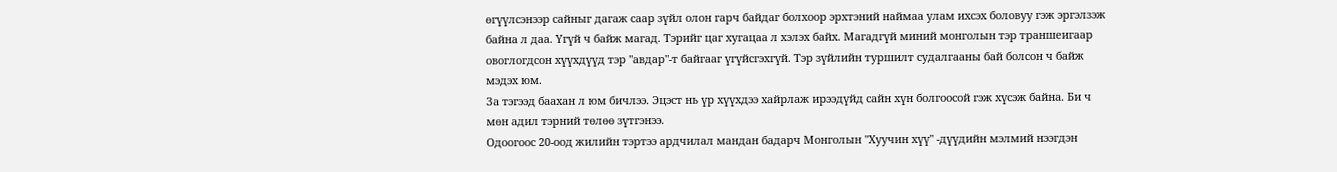өгүүлсэнээр сайныг дагаж саар зүйл олон гарч байдаг болхоор эрхтэний наймаа улам ихсэх боловуу гэж эргэлзэж байна л даа. Үгүй ч байж магад. Тэрийг цаг хугацаа л хэлэх байх. Магадгүй миний монголын тэр траншеигаар овоглогдсон хүүхдүүд тэр "авдар"-т байгааг үгүйсгэхгүй. Тэр зүйлийн туршилт судалгааны бай болсон ч байж мэдэх юм.
За тэгээд баахан л юм бичлээ. Эцэст нь үр хүүхдээ хайрлаж ирээдүйд сайн хүн болгоосой гэж хүсэж байна. Би ч мөн адил тэрний төлөө зүтгэнээ.
Одоогоос 20-оод жилийн тэртээ ардчилал мандан бадарч Монголын "Хуучин хүү" -дүүдийн мэлмий нээгдэн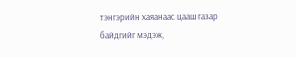тэнгэрийн хаяанаас цааш газар байдгийг мэдэж,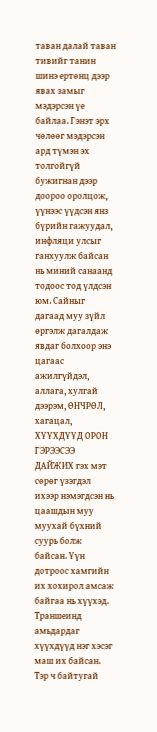таван далай таван тивийг танин шинэ ертөнц дээр явах замыг мэдэрсэн үе байлаа. Гэнэт эрх чөлөөг мэдэрсэн ард түмэн эх толгойгүй бужигнан дээр доороо оролцож, үүнээс үүдсэн янз бүрийн гажуудал, инфляци улсыг ганхуулж байсан нь миний санаанд тодоос тод үлдсэн юм. Сайныг дагаад муу зүйл өргэлж дагалдаж явдаг болхоор энэ цагаас ажилгүйдэл, аллага, хулгай дээрэм, ӨНЧРӨЛ, хагацал, ХҮҮХДҮҮД ОРОН ГЭРЭЭСЭЭ ДАЙЖИХ гэх мэт сөрөг үзэгдэл ихээр нэмэгдсэн нь цаашдын муу муухай бүхний суурь болж байсан. Үүн дотроос хамгийн их хохирол амсаж байгаа нь хүүхэд. Траншеинд амьдардаг хүүхдүүд нэг хэсэг маш их байсан. Тэр ч байтугай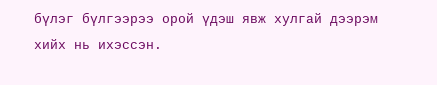бүлэг бүлгээрээ орой үдэш явж хулгай дээрэм хийх нь ихэссэн.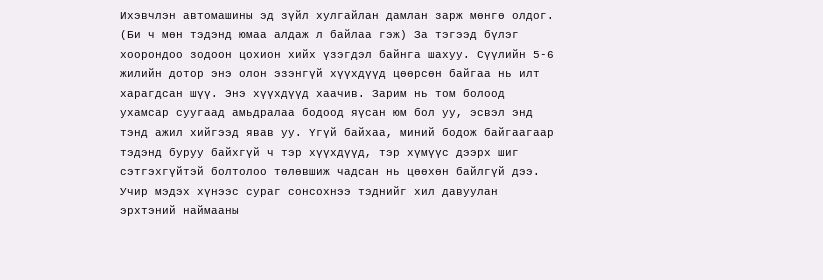Ихэвчлэн автомашины эд зүйл хулгайлан дамлан зарж мөнгө олдог. (Би ч мөн тэдэнд юмаа алдаж л байлаа гэж) За тэгээд бүлэг хоорондоо зодоон цохион хийх үзэгдэл байнга шахуу. Сүүлийн 5-6 жилийн дотор энэ олон эзэнгүй хүүхдүүд цөөрсөн байгаа нь илт харагдсан шүү. Энэ хүүхдүүд хаачив. Зарим нь том болоод ухамсар суугаад амьдралаа бодоод яүсан юм бол уу, эсвэл энд тэнд ажил хийгээд явав уу. Үгүй байхаа, миний бодож байгаагаар тэдэнд буруу байхгүй ч тэр хүүхдүүд, тэр хүмүүс дээрх шиг сэтгэхгүйтэй болтолоо төлөвшиж чадсан нь цөөхөн байлгүй дээ. Учир мэдэх хүнээс сураг сонсохнээ тэднийг хил давуулан эрхтэний наймааны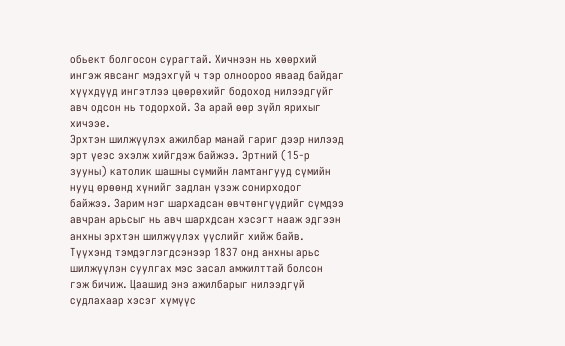обьект болгосон сурагтай. Хичнээн нь хөөрхий ингэж явсанг мэдэхгүй ч тэр олноороо яваад байдаг хүүхдүүд ингэтлээ цөөрөхийг бодоход нилээдгүйг авч одсон нь тодорхой. За арай өөр зүйл ярихыг хичээе.
Эрхтэн шилжүүлэх ажилбар манай гариг дээр нилээд эрт үеэс эхэлж хийгдэж байжээ. Эртний (15-р зууны) католик шашны сүмийн ламтангууд сүмийн нууц өрөөнд хүнийг задлан үзэж сонирходог байжээ. Зарим нэг шархадсан өвчтөнгүүдийг сүмдээ авчран арьсыг нь авч шархдсан хэсэгт нааж эдгээн анхны эрхтэн шилжүүлэх үүслийг хийж байв. Түүхэнд тэмдэглэгдсэнээр 1837 онд анхны арьс шилжүүлэн суулгах мэс засал амжилттай болсон гэж бичиж. Цаашид энэ ажилбарыг нилээдгүй судлахаар хэсэг хүмүүс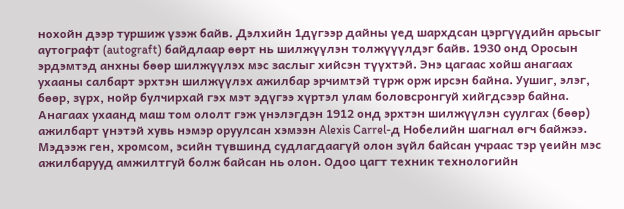нохойн дээр туршиж үзэж байв. Дэлхийн 1дүгээр дайны үед шархдсан цэргүүдийн арьсыг аутографт (autograft) байдлаар өөрт нь шилжүүлэн толжүүүлдэг байв. 1930 онд Оросын эрдэмтэд анхны бөөр шилжүүлэх мэс заслыг хийсэн түүxтэй. Энэ цагаас хойш анагаах ухааны салбарт эрхтэн шилжүүлэх ажилбар эрчимтэй түрж орж ирсэн байна. Уушиг, элэг, бөөр, зүрх, нойр булчирхай гэх мэт эдүгээ хүртэл улам боловсронгуй хийгдсээр байна. Анагаах ухаанд маш том ололт гэж үнэлэгдэн 1912 онд эрхтэн шилжүүлэн суулгах (бөөр) ажилбарт үнэтэй хувь нэмэр оруулсан хэмээн Alexis Carrel-д Нобелийн шагнал өгч байжээ. Мэдээж ген, хромсом, эсийн түвшинд судлагдаагүй олон зүйл байсан учраас тэр үеийн мэс ажилбарууд амжилтгуй болж байсан нь олон. Одоо цагт техник технологийн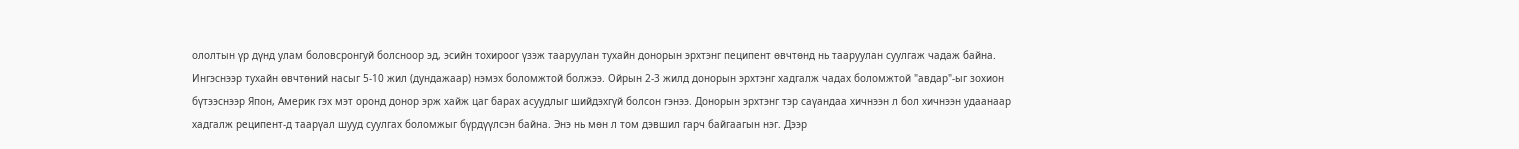ололтын үр дүнд улам боловсронгуй болсноор эд, эсийн тохироог үзэж тааруулан тухайн донорын эрхтэнг пеципент өвчтөнд нь тааруулан суулгаж чадаж байна. Ингэснээр тухайн өвчтөний насыг 5-10 жил (дундажаар) нэмэх боломжтой болжээ. Ойрын 2-3 жилд донорын эрхтэнг хадгалж чадах боломжтой "авдар"-ыг зохион бүтээснээр Япон, Америк гэх мэт оронд донор эрж хайж цаг барах асуудлыг шийдэхгүй болсон гэнээ. Донорын эрхтэнг тэр саүандаа хичнээн л бол хичнээн удаанаар хадгалж реципент-д таарүал шууд суулгах боломжыг бүрдүүлсэн байна. Энэ нь мөн л том дэвшил гарч байгаагын нэг. Дээр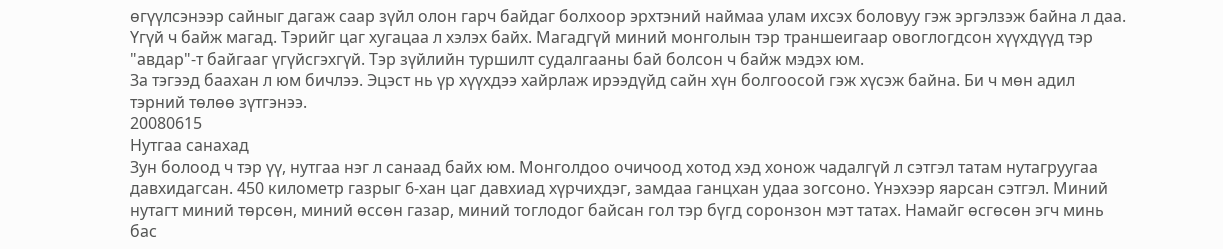өгүүлсэнээр сайныг дагаж саар зүйл олон гарч байдаг болхоор эрхтэний наймаа улам ихсэх боловуу гэж эргэлзэж байна л даа. Үгүй ч байж магад. Тэрийг цаг хугацаа л хэлэх байх. Магадгүй миний монголын тэр траншеигаар овоглогдсон хүүхдүүд тэр "авдар"-т байгааг үгүйсгэхгүй. Тэр зүйлийн туршилт судалгааны бай болсон ч байж мэдэх юм.
За тэгээд баахан л юм бичлээ. Эцэст нь үр хүүхдээ хайрлаж ирээдүйд сайн хүн болгоосой гэж хүсэж байна. Би ч мөн адил тэрний төлөө зүтгэнээ.
20080615
Нутгаа санахад
Зун болоод ч тэр үү, нутгаа нэг л санаад байх юм. Монголдоо очичоод хотод хэд хонож чадалгүй л сэтгэл татам нутагруугаа давхидагсан. 450 километр газрыг 6-хан цаг давхиад хүрчихдэг, замдаа ганцхан удаа зогсоно. Үнэхээр яарсан сэтгэл. Миний нутагт миний төрсөн, миний өссөн газар, миний тоглодог байсан гол тэр бүгд соронзон мэт татах. Намайг өсгөсөн эгч минь бас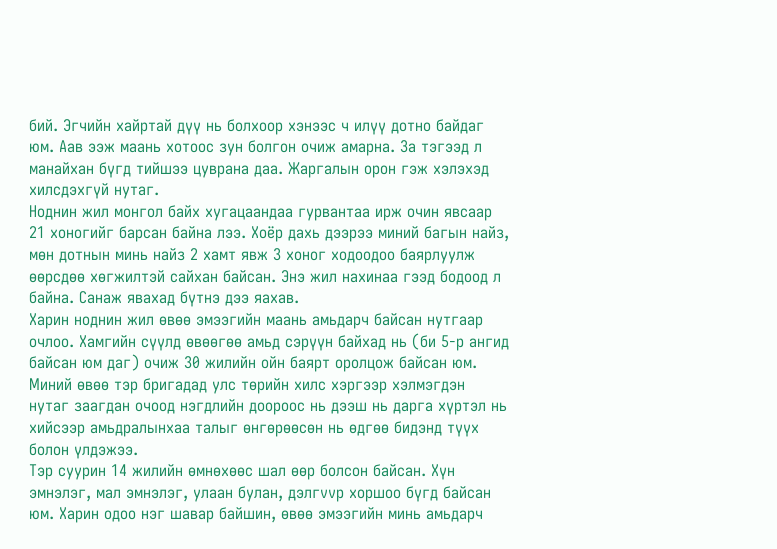бий. Эгчийн хайртай дүү нь болхоор хэнээс ч илүү дотно байдаг юм. Аав ээж маань хотоос зун болгон очиж амарна. За тэгээд л манайхан бүгд тийшээ цуврана даа. Жаргалын орон гэж хэлэхэд хилсдэхгүй нутаг.
Ноднин жил монгол байх хугацаандаа гурвантаа ирж очин явсаар 21 хоногийг барсан байна лээ. Хоёр дахь дээрээ миний багын найз, мөн дотнын минь найз 2 хамт явж 3 хоног ходоодоо баярлуулж өөрсдөө хөгжилтэй сайхан байсан. Энэ жил нахинаа гээд бодоод л байна. Санаж явахад бүтнэ дээ яахав.
Харин ноднин жил өвөө эмээгийн маань амьдарч байсан нутгаар очлоо. Хамгийн сүүлд өвөөгөө амьд сэрүүн байхад нь (би 5-р ангид байсан юм даг) очиж 30 жилийн ойн баярт оролцож байсан юм. Миний өвөө тэр бригадад улс төрийн хилс хэргээр хэлмэгдэн нутаг заагдан очоод нэгдлийн доороос нь дээш нь дарга хүртэл нь хийсээр амьдралынхаа талыг өнгөрөөсөн нь өдгөө бидэнд түүх болон үлдэжээ.
Тэр суурин 14 жилийн өмнөхөөс шал өөр болсон байсан. Хүн эмнэлэг, мал эмнэлэг, улаан булан, дэлгvvр хоршоо бүгд байсан юм. Харин одоо нэг шавар байшин, өвөө эмээгийн минь амьдарч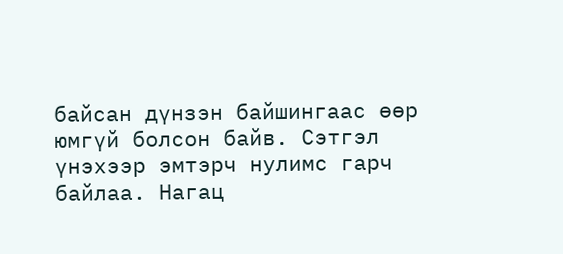байсан дүнзэн байшингаас өөр юмгүй болсон байв. Сэтгэл үнэхээр эмтэрч нулимс гарч байлаа. Нагац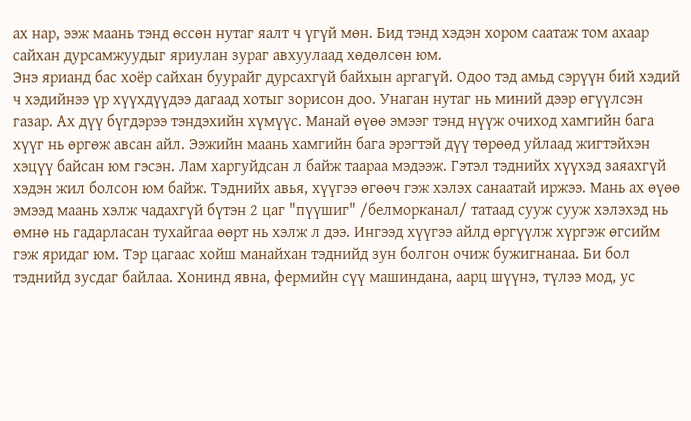ах нар, ээж маань тэнд өссөн нутаг яалт ч үгүй мөн. Бид тэнд хэдэн хором саатаж том ахаар сайхан дурсамжуудыг яриулан зураг авхуулаад хөдөлсөн юм.
Энэ ярианд бас хоёр сайхан буурайг дурсахгүй байхын аргагүй. Одоо тэд амьд сэрүүн бий хэдий ч хэдийнээ үр хүүхдүүдээ дагаад хотыг зорисон доо. Унаган нутаг нь миний дээр өгүүлсэн газар. Ах дүү бүгдэрээ тэндэхийн хүмүүс. Манай өүөө эмээг тэнд нүүж очиход хамгийн бага хүүг нь өргөж авсан айл. Ээжийн маань хамгийн бага эрэгтэй дүү төрөөд уйлаад жигтэйхэн хэцүү байсан юм гэсэн. Лам харгуйдсан л байж таараа мэдээж. Гэтэл тэднийх хүүхэд заяахгүй хэдэн жил болсон юм байж. Тэднийх авья, хүүгээ өгөөч гэж хэлэх санаатай иржээ. Мань ах өүөө эмээд маань хэлж чадахгүй бүтэн 2 цаг "пүүшиг" /белморканал/ татаад сууж сууж хэлэхэд нь өмнө нь гадарласан тухайгаа өөрт нь хэлж л дээ. Ингээд хүүгээ айлд өргүүлж хүргэж өгсийм гэж яридаг юм. Тэр цагаас хойш манайхан тэднийд зун болгон очиж бужигнанаа. Би бол тэднийд зусдаг байлаа. Хонинд явна, фермийн сүү машиндана, аарц шүүнэ, түлээ мод, ус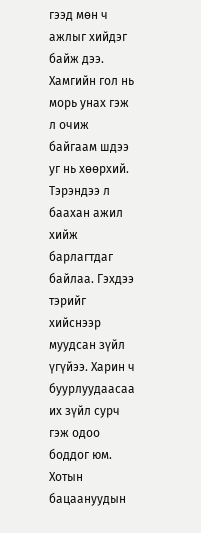гээд мөн ч ажлыг хийдэг байж дээ. Хамгийн гол нь морь унах гэж л очиж байгаам шдээ уг нь хөөрхий. Тэрэндээ л баахан ажил хийж барлагтдаг байлаа. Гэхдээ тэрийг хийснээр муудсан зүйл үгүйээ. Харин ч буурлуудаасаа их зүйл сурч гэж одоо боддог юм. Хотын бацаануудын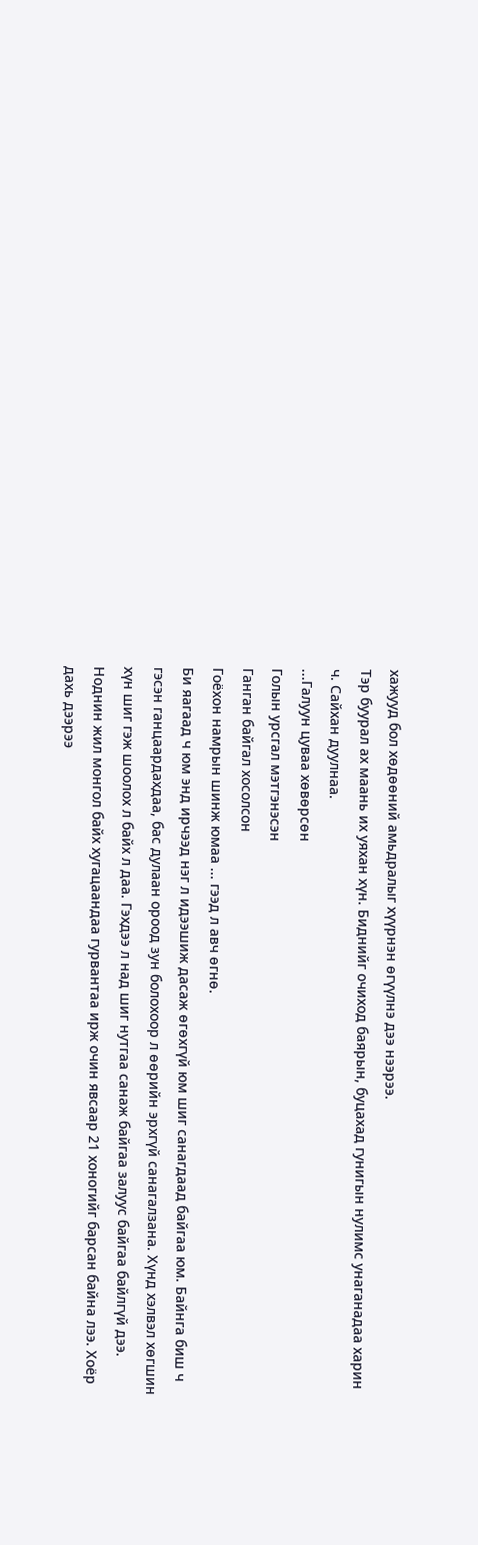хажууд бол хөдөөний амьдралыг хүүрнэн өгүүлнэ дээ нээрээ.
Тэр буурал ах маань их уяхан хүн. Биднийг очиход баярын, буцахад гунигын нулимс унаганадаа харин ч. Сайхан дуулнаа.
...Галуун цуваа хөвөрсөн
Голын урсгал мэтгэнэсэн
Ганган байгал хосолсон
Гоёхон намрын шинж юмаа ... гээд л авч өгнө.
Би яагаад ч юм энд ирчээд нэг л идээшиж дасаж өгөхгүй юм шиг санагдаад байгаа юм. Байнга биш ч гэсэн ганцаардахдаа, бас дулаан ороод зун болохоор л өөрийн эрхгүй санагалзана. Хүнд хэлвэл хөгшин хүн шиг гэж шоолох л байх л даа. Гэхдээ л над шиг нутгаа санаж байгаа залуус байгаа байлгүй дээ.
Ноднин жил монгол байх хугацаандаа гурвантаа ирж очин явсаар 21 хоногийг барсан байна лээ. Хоёр дахь дээрээ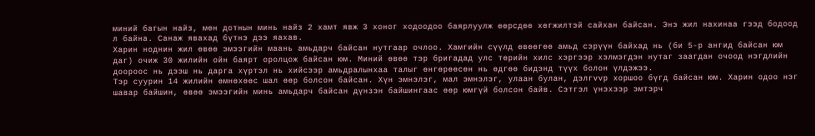миний багын найз, мөн дотнын минь найз 2 хамт явж 3 хоног ходоодоо баярлуулж өөрсдөө хөгжилтэй сайхан байсан. Энэ жил нахинаа гээд бодоод л байна. Санаж явахад бүтнэ дээ яахав.
Харин ноднин жил өвөө эмээгийн маань амьдарч байсан нутгаар очлоо. Хамгийн сүүлд өвөөгөө амьд сэрүүн байхад нь (би 5-р ангид байсан юм даг) очиж 30 жилийн ойн баярт оролцож байсан юм. Миний өвөө тэр бригадад улс төрийн хилс хэргээр хэлмэгдэн нутаг заагдан очоод нэгдлийн доороос нь дээш нь дарга хүртэл нь хийсээр амьдралынхаа талыг өнгөрөөсөн нь өдгөө бидэнд түүх болон үлдэжээ.
Тэр суурин 14 жилийн өмнөхөөс шал өөр болсон байсан. Хүн эмнэлэг, мал эмнэлэг, улаан булан, дэлгvvр хоршоо бүгд байсан юм. Харин одоо нэг шавар байшин, өвөө эмээгийн минь амьдарч байсан дүнзэн байшингаас өөр юмгүй болсон байв. Сэтгэл үнэхээр эмтэрч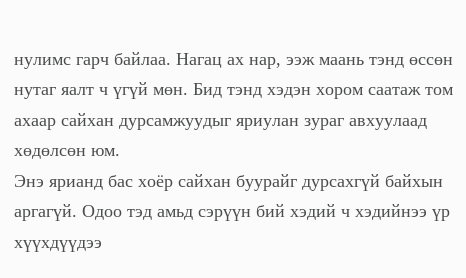нулимс гарч байлаа. Нагац ах нар, ээж маань тэнд өссөн нутаг яалт ч үгүй мөн. Бид тэнд хэдэн хором саатаж том ахаар сайхан дурсамжуудыг яриулан зураг авхуулаад хөдөлсөн юм.
Энэ ярианд бас хоёр сайхан буурайг дурсахгүй байхын аргагүй. Одоо тэд амьд сэрүүн бий хэдий ч хэдийнээ үр хүүхдүүдээ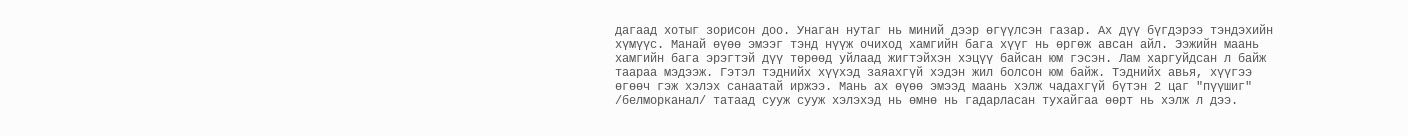дагаад хотыг зорисон доо. Унаган нутаг нь миний дээр өгүүлсэн газар. Ах дүү бүгдэрээ тэндэхийн хүмүүс. Манай өүөө эмээг тэнд нүүж очиход хамгийн бага хүүг нь өргөж авсан айл. Ээжийн маань хамгийн бага эрэгтэй дүү төрөөд уйлаад жигтэйхэн хэцүү байсан юм гэсэн. Лам харгуйдсан л байж таараа мэдээж. Гэтэл тэднийх хүүхэд заяахгүй хэдэн жил болсон юм байж. Тэднийх авья, хүүгээ өгөөч гэж хэлэх санаатай иржээ. Мань ах өүөө эмээд маань хэлж чадахгүй бүтэн 2 цаг "пүүшиг" /белморканал/ татаад сууж сууж хэлэхэд нь өмнө нь гадарласан тухайгаа өөрт нь хэлж л дээ.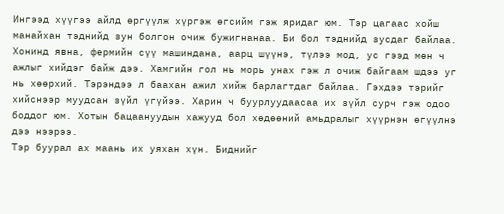Ингээд хүүгээ айлд өргүүлж хүргэж өгсийм гэж яридаг юм. Тэр цагаас хойш манайхан тэднийд зун болгон очиж бужигнанаа. Би бол тэднийд зусдаг байлаа. Хонинд явна, фермийн сүү машиндана, аарц шүүнэ, түлээ мод, ус гээд мөн ч ажлыг хийдэг байж дээ. Хамгийн гол нь морь унах гэж л очиж байгаам шдээ уг нь хөөрхий. Тэрэндээ л баахан ажил хийж барлагтдаг байлаа. Гэхдээ тэрийг хийснээр муудсан зүйл үгүйээ. Харин ч буурлуудаасаа их зүйл сурч гэж одоо боддог юм. Хотын бацаануудын хажууд бол хөдөөний амьдралыг хүүрнэн өгүүлнэ дээ нээрээ.
Тэр буурал ах маань их уяхан хүн. Биднийг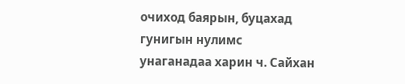очиход баярын, буцахад гунигын нулимс унаганадаа харин ч. Сайхан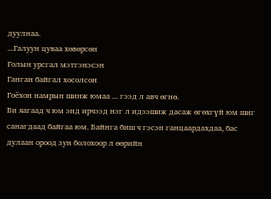дуулнаа.
...Галуун цуваа хөвөрсөн
Голын урсгал мэтгэнэсэн
Ганган байгал хосолсон
Гоёхон намрын шинж юмаа ... гээд л авч өгнө.
Би яагаад ч юм энд ирчээд нэг л идээшиж дасаж өгөхгүй юм шиг санагдаад байгаа юм. Байнга биш ч гэсэн ганцаардахдаа, бас дулаан ороод зун болохоор л өөрийн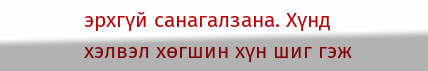эрхгүй санагалзана. Хүнд хэлвэл хөгшин хүн шиг гэж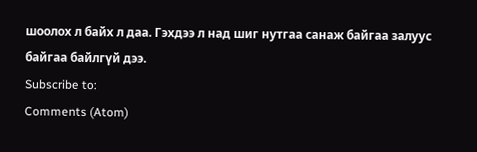шоолох л байх л даа. Гэхдээ л над шиг нутгаа санаж байгаа залуус байгаа байлгүй дээ.
Subscribe to:
Comments (Atom)